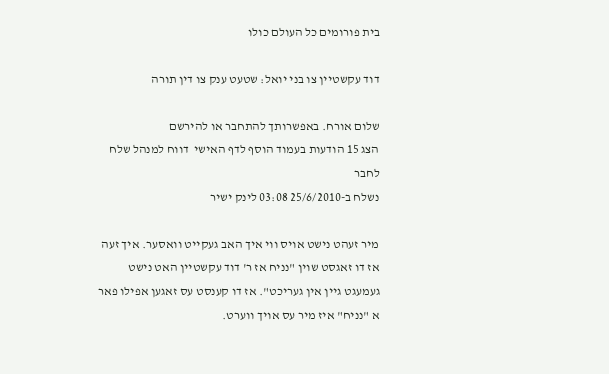בית פורומים כל העולם כולו

דוד עקשטיין צו בני יואל: שטעט ענק צו דין תורה

שלום אורח. באפשרותך להתחבר או להירשם
הצג 15 הודעות בעמוד הוסף לדף האישי  דווח למנהל שלח לחבר
נשלח ב-25/6/2010 03:08 לינק ישיר

מיר זעהט נישט אויס ווי איך האב געקייט וואסער. איך זעה אז דו זאגסט שוין "נניח אז ר' דוד עקשטיין האט נישט געמעגט גיין אין געריכט". אז דו קענסט עס זאגען אפילו פאר א "נניח" איז מיר עס אויך ווערט.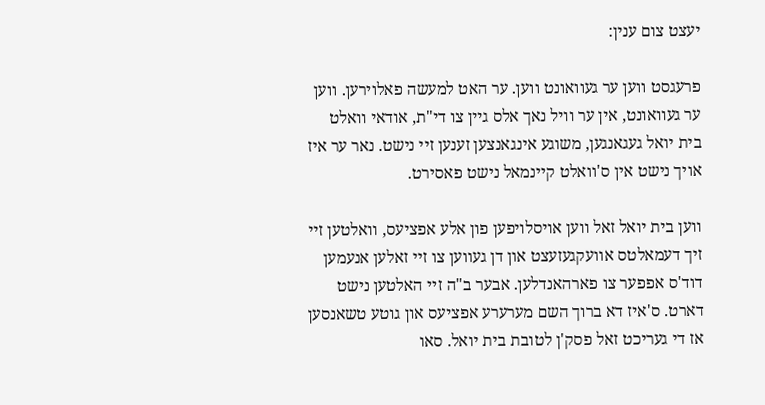יעצט צום ענין:

פרעגסט ווען ער געוואונט ווען. ער האט למעשה פאלוירען. ווען ער געוואונט, אין ער וויל נאך אלס גיין צו די"ת, אודאי וואלט בית יואל געגאנגען, משוגע אינגאנצען זענען זיי נישט. נאר ער איז אויך נישט אין ס'וואלט קיינמאל נישט פאסירט.

ווען בית יואל זאל ווען אויסלויפען פון אלע אפציעס, וואלטען זיי זיך דעמאלטס אוועקגעזעצט און דן געווען צו זיי זאלען אנעמען דוד'ס אפפער צו פארהאנדלען. אבער ב"ה זיי האלטען נישט דארט. ס'איז דא ברוך השם מערערע אפציעס און גוטע טשאנסען אז די געריכט זאל פסק'ן לטובת בית יואל. סאו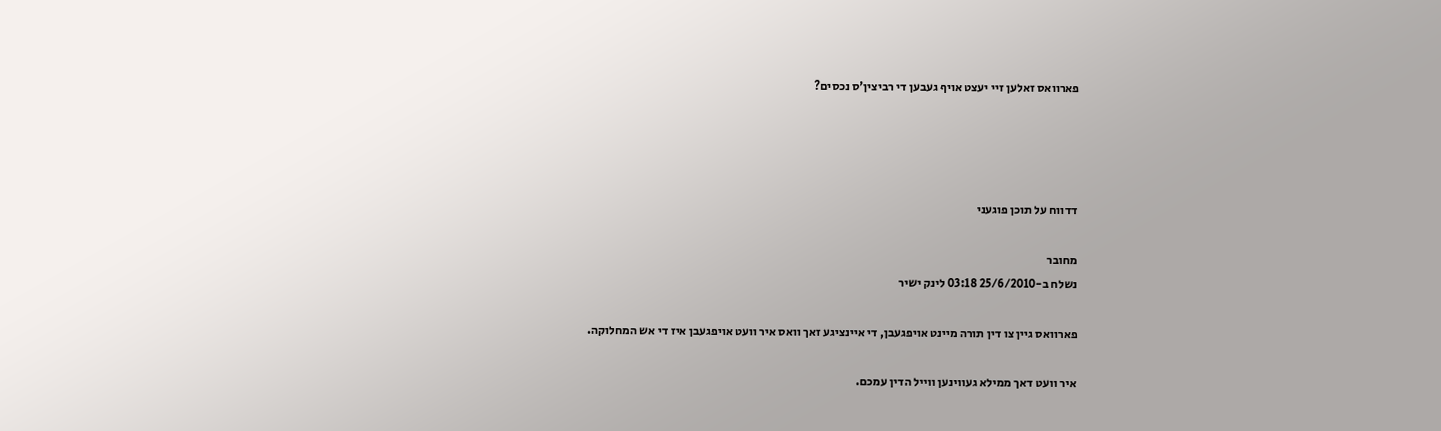פארוואס זאלען זיי יעצט אויף געבען די רביצין'ס נכסים?




דדווח על תוכן פוגעני

מחובר
נשלח ב-25/6/2010 03:18 לינק ישיר

פארוואס גיין צו דין תורה מיינט אויפגעבן, די איינציגע זאך וואס איר וועט אויפגעבן איז די אש המחלוקה.

איר וועט דאך ממילא געווינען ווייל הדין עמכם.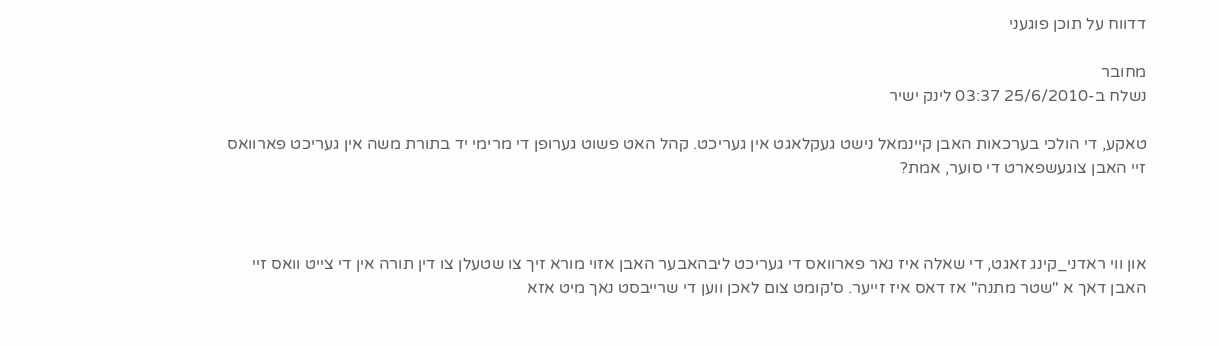דדווח על תוכן פוגעני

מחובר
נשלח ב-25/6/2010 03:37 לינק ישיר

טאקע, די הולכי בערכאות האבן קיינמאל נישט געקלאגט אין געריכט. קהל האט פשוט גערופן די מרימי יד בתורת משה אין געריכט פארוואס זיי האבן צוגעשפארט די סוער, אמת?



און ווי ראדני_קינג זאגט, די שאלה איז נאר פארוואס די געריכט ליבהאבער האבן אזוי מורא זיך צו שטעלן צו דין תורה אין די צייט וואס זיי האבן דאך א "שטר מתנה" אז דאס איז זייער. ס'קומט צום לאכן ווען די שרייבסט נאך מיט אזא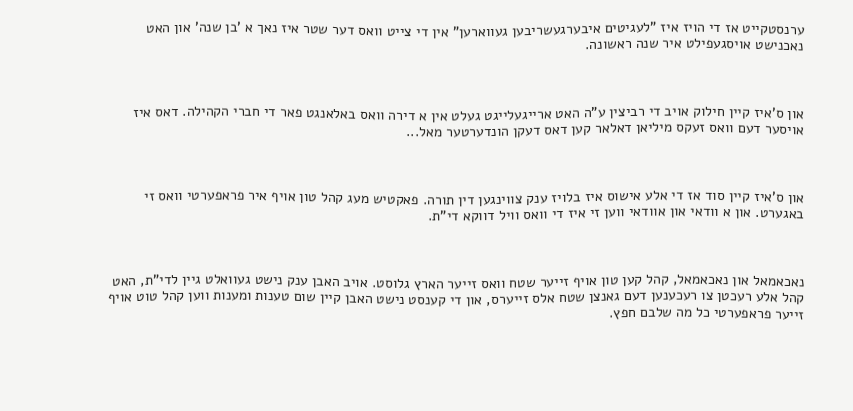ערנסטקייט אז די הויז איז "לעגיטים איבערגעשריבען געווארען" אין די צייט וואס דער שטר איז נאך א 'בן שנה' און האט נאכנישט אויסגעפילט איר שנה ראשונה.



און ס'איז קיין חילוק אויב די רביצין ע"ה האט ארייגעלייגט געלט אין א דירה וואס באלאנגט פאר די חברי הקהילה. דאס איז אויסער דעם וואס זעקס מיליאן דאלאר קען דאס דעקן הונדערטער מאל...



און ס'איז קיין סוד אז די אלע אישוס איז בלויז ענק צווינגען דין תורה. פאקטיש מעג קהל טון אויף איר פראפערטי וואס זי באגערט. און א וודאי און אוודאי ווען זי איז די וואס וויל דווקא די"ת.



נאכאמאל און נאכאמאל, קהל קען טון אויף זייער שטח וואס זייער הארץ גלוסט. אויב האבן ענק נישט געוואלט גיין לדי"ת, האט קהל אלע רעכטן צו רעכענען דעם גאנצן שטח אלס זייערס, און די קענסט נישט האבן קיין שום טענות ומענות ווען קהל טוט אויף זייער פראפערטי כל מה שלבם חפץ.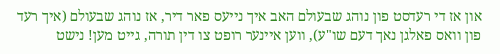און אז די רעדסט פון נוהג שבעולם האב איך נייעס פאר דיר, אז נוהג שבעולם (איך רעד פון וואס פאלגן נאך דעם שו"ע), ווען איינער רופט צו דין תורה, גייט מען! נישט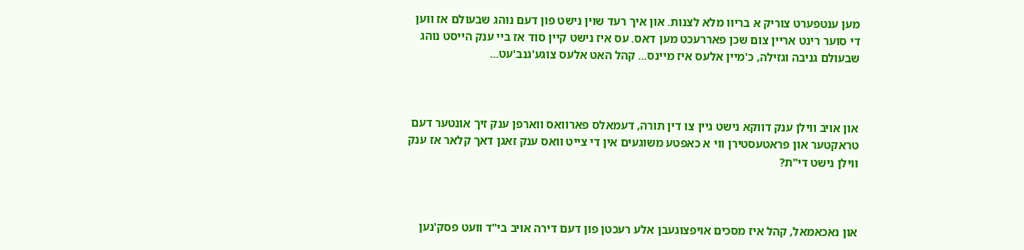מען ענטפערט צוריק א בריוו מלא לצנות. און איך רעד שוין נישט פון דעם נוהג שבעולם אז ווען די סוער רינט אריין צום שכן פאררעכט מען דאס. עס איז נישט קיין סוד אז ביי ענק הייסט נוהג שבעולם גניבה וגזילה, כ'מיין אלעס איז מיינס... קהל האט אלעס צוגע'גנב'עט...



און אויב ווילן ענק דווקא נישט גיין צו דין תורה, דעמאלס פארוואס ווארפן ענק זיך אונטער דעם טראקטער און פראטעסטירן ווי א כאפטע משוגעים אין די צייט וואס ענק זאגן דאך קלאר אז ענק ווילן נישט די"ת?



און נאכאמאל, קהל איז מסכים אויפצוגעבן אלע רעכטן פון דעם דירה אויב בי"ד וועט פסק'נען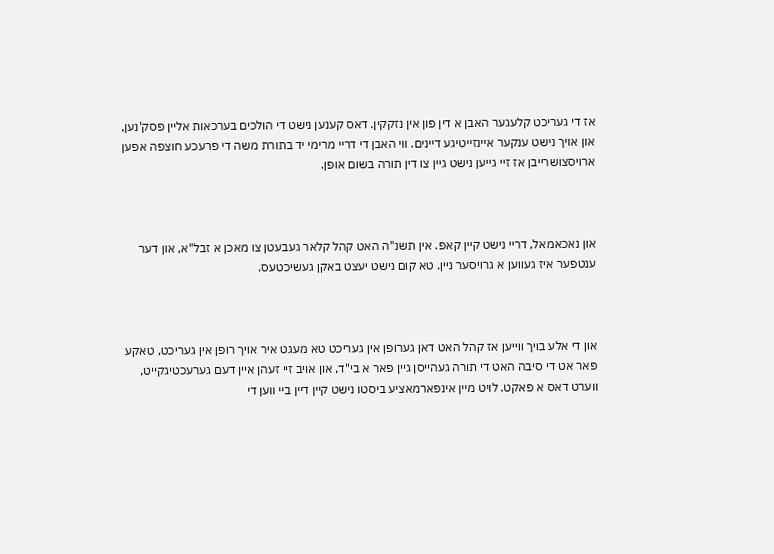אז די געריכט קלעגער האבן א דין פון אין נזקקין. דאס קענען נישט די הולכים בערכאות אליין פסק'נען, און אויך נישט ענקער איינזייטיגע דיינים. ווי האבן די דריי מרימי יד בתורת משה די פרעכע חוצפה אפען ארויסצושרייבן אז זיי גייען נישט גיין צו דין תורה בשום אופן.



און נאכאמאל, דריי נישט קיין קאפ. אין תשנ"ה האט קהל קלאר געבעטן צו מאכן א זבל"א, און דער ענטפער איז געווען א גרויסער ניין. טא קום נישט יעצט באקן געשיכטעס.



און די אלע בויך ווייען אז קהל האט דאן גערופן אין געריכט טא מעגט איר אויך רופן אין געריכט, טאקע פאר אט די סיבה האט די תורה געהייסן גיין פאר א בי"ד, און אויב זיי זעהן איין דעם גערעכטיגקייט, ווערט דאס א פאקט. לויט מיין אינפארמאציע ביסטו נישט קיין דיין ביי ווען די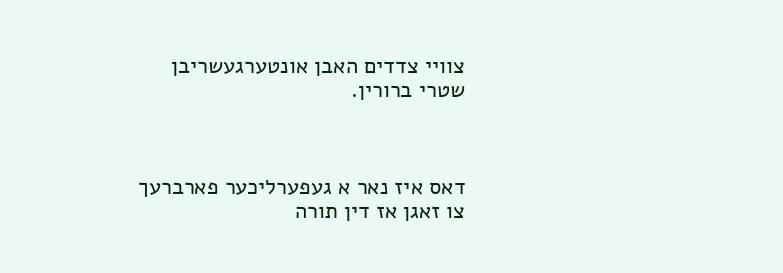צוויי צדדים האבן אונטערגעשריבן שטרי ברורין.



דאס איז נאר א געפערליכער פארברעך צו זאגן אז דין תורה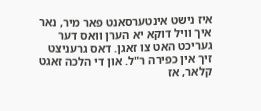איז נישט אינטערסאנט פאר מיר, נאר איך וויל דוקא יא הערן וואס דער געריכט האט צו זאגן. דאס גרעניצט זיך אין כפירה ר"ל. און די הלכה זאגט קלאר, אז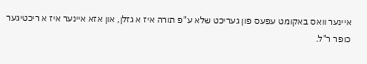איינער וואס באקומט עפעס פון געריכט שלא ע"פ תורה איז א גזלן, און אזא איינער איז א ריכטיגער כופר ר"ל.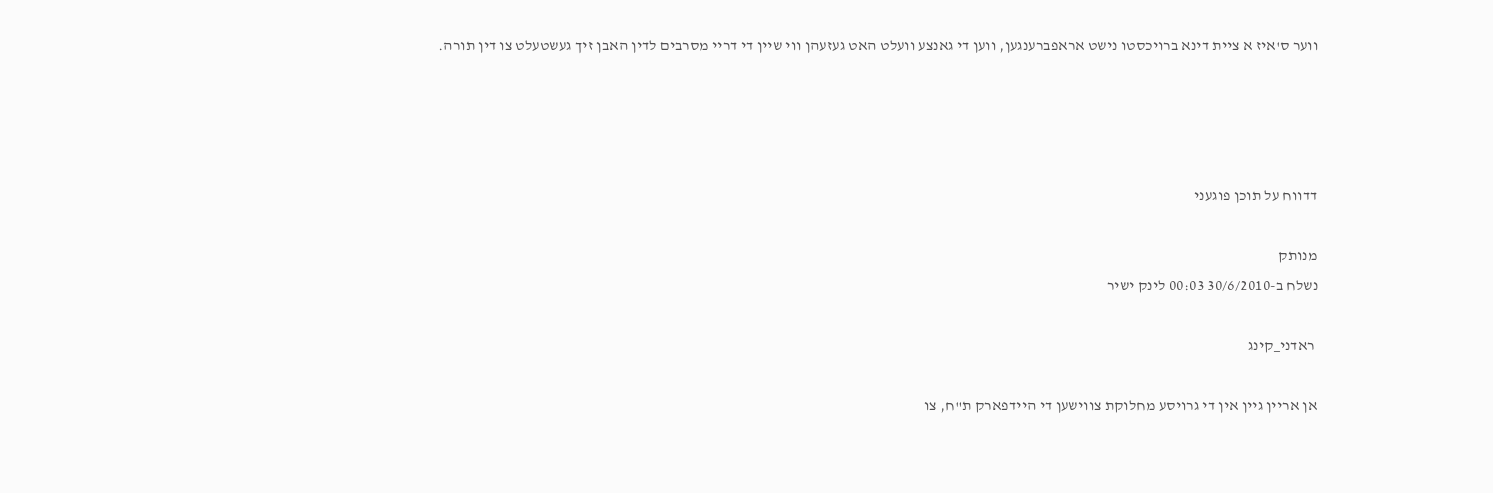ווער ס'איז א ציית דינא ברויכסטו נישט אראפברענגען, ווען די גאנצע וועלט האט געזעהן ווי שיין די דריי מסרבים לדין האבן זיך געשטעלט צו דין תורה.




דדווח על תוכן פוגעני

מנותק
נשלח ב-30/6/2010 00:03 לינק ישיר

 ראדני_קינג

אן אריין גיין אין די גרויסע מחלוקת צווישען די היידפארק ת"ח, צו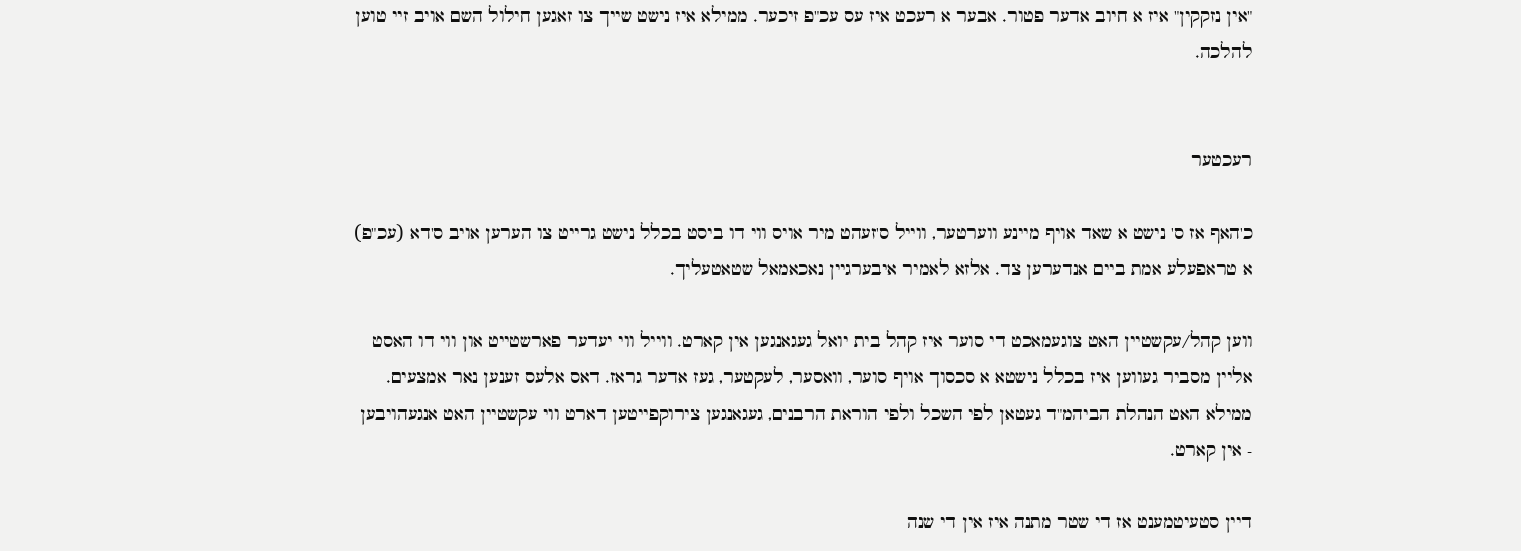"אין נזקקין" איז א חיוב אדער פטור. אבער א רעכט איז עס עכ"פ זיכער. ממילא איז נישט שייך צו זאגען חילול השם אויב זיי טוען להלכה.


רעכטער

כ'האף אז ס' נישט א שאד אויף מיינע ווערטער, ווייל ס'זעהט מיר אויס ווי דו ביסט בכלל נישט גרייט צו הערען אויב ס'דא (עכ"פ) א טראפעלע אמת ביים אנדערען צד. אלזא לאמיר איבערגיין נאכאמאל שטאטעליך.

ווען קהל/עקשטיין האט צוגעמאכט די סוער איז קהל בית יואל געגאנגען אין קארט. ווייל ווי יעדער פארשטייט און ווי דו האסט אליין מסביר געווען איז בכלל נישטא א סכסוך אויף סוער, וואסער, לעקטער, געז אדער גראז. דאס אלעס זענען נאר אמצעים. ממילא האט הנהלת הביהמ"ד געטאן לפי השכל ולפי הוראת הרבנים, געגאנגען צירוקפייטען דארט ווי עקשטיין האט אנגעהויבען - אין קארט.

דיין סטעיטמענט אז די שטר מתנה איז אין די שנה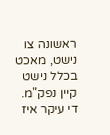ראשונה צו נישט, מאכט בכלל נישט קיין נפק"מ. די עיקר איז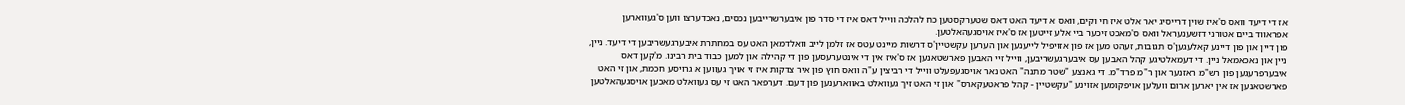אז די דיעד וואס ס'איז שוין דרייסיג יאר אלט איז חי וקים, וואס א דיעד האט דאס שטערקסטען כח להלכה ווייל דאס איז די סדר פון איבערשרייבען נכסים, נאכדערצו ווען ס'געווארען אפראווד ביים אטורני דזשענעראל וואס ס'מאכט זיכער ביי אלע זייטען אז ס'איז אויסגעהאלטען.
פון דיין און פון דיינע קאלעגען'ס תגובות, זעהט מען אז פון אזויפיל לייענען און הערען עקשטיין'ס דרשות מיינט עטס אז זלמן לייב וואלדמאן האט עס במחתרת איבערגעשריבען די דיעד. ניין, ניין און נאכאמאל ניין. די דעמאלטיגע קהל האבען עס איבערגעשריבען, ווייל זיי האבען פארשטאנען אז ס'איז אין די אינטערעסען פון די קהילה און למען כבוד בית רבינו. מ'קען דאס איבערפרעגען פון רש"מ ראזנער און ר"מ פרד"מ. די גאנצע "שטר מתנה" האט נאר אויסגעפעלט ווייל די רביצין ע"ה וואס חוץ פון איר צדקות איז זי אויך געווען א גרויסע חכמת, און זי האט פארשטאנען אז אין יארען ארום וועלען אויפקומען אזוינע "עקשטיין - קהל פראטעקארס" און זי האט זיך געוואלט באווארענען פון דעם. דערפאר האט זי עס געוואלט מאכען אויסגעהאלטען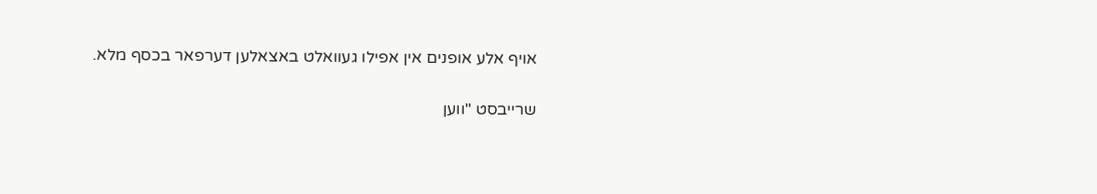אויף אלע אופנים אין אפילו געוואלט באצאלען דערפאר בכסף מלא.

שרייבסט "ווען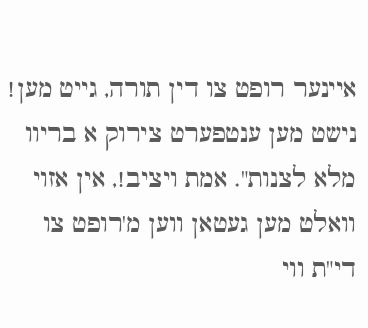איינער רופט צו דין תורה, גייט מען! נישט מען ענטפערט צירוק א בריוו מלא לצנות". אמת ויציב!, אין אזוי וואלט מען געטאן ווען מ'רופט צו די"ת ווי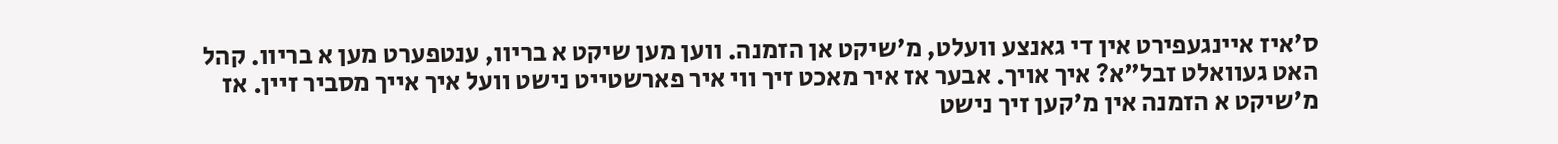ס'איז איינגעפירט אין די גאנצע וועלט, מ'שיקט אן הזמנה. ווען מען שיקט א בריוו, ענטפערט מען א בריוו. קהל האט געוואלט זבל"א? איך אויך. אבער אז איר מאכט זיך ווי איר פארשטייט נישט וועל איך אייך מסביר זיין. אז מ'שיקט א הזמנה אין מ'קען זיך נישט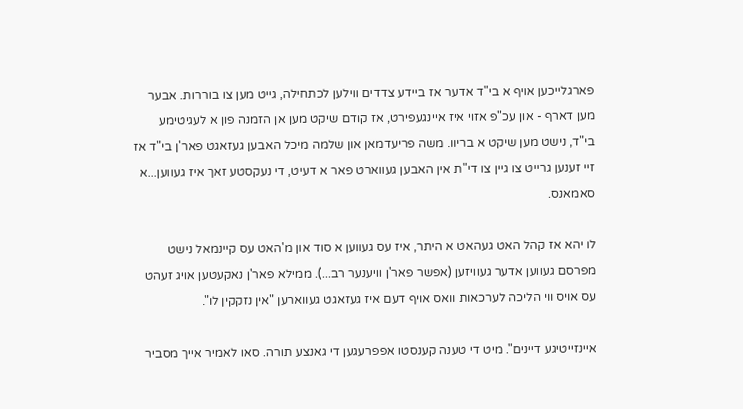פארגלייכען אויף א בי"ד אדער אז ביידע צדדים ווילען לכתחילה, גייט מען צו בוררות. אבער מען דארף - און עכ"פ אזוי איז איינגעפירט, אז קודם שיקט מען אן הזמנה פון א לעגיטימע בי"ד, נישט מען שיקט א בריוו. משה פריעדמאן און שלמה מיכל האבען געזאגט פאר'ן בי"ד אז זיי זענען גרייט צו גיין צו די"ת אין האבען געווארט פאר א דעיט, די נעקסטע זאך איז געווען...א סאמאנס.

לו יהא אז קהל האט געהאט א היתר, איז עס געווען א סוד און מ'האט עס קיינמאל נישט מפרסם געווען אדער געוויזען (אפשר פאר'ן וויענער רב...). ממילא פאר'ן נאקעטען אויג זעהט עס אויס ווי הליכה לערכאות וואס אויף דעם איז געזאגט געווארען "אין נזקקין לו".

איינזייטיגע דיינים". מיט די טענה קענסטו אפפרעגען די גאנצע תורה. סאו לאמיר אייך מסביר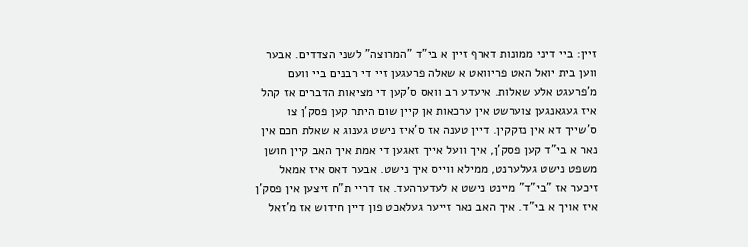זיין: ביי דיני ממונות דארף זיין א בי"ד "המרוצה" לשני הצדדים. אבער ווען בית יואל האט פריוואט א שאלה פרעגען זיי די רבנים ביי וועם מ'פרעגט אלע שאלות. איעדע רב וואס ס'קען די מציאות הדברים אז קהל איז געגאנגען צוערשט אין ערכאות אן קיין שום היתר קען פסק'ן צו ס'שייך דא אין נזקקין. דיין טענה אז ס'איז נישט גענוג א שאלת חכם אין נאר א בי"ד קען פסק'ן, איך וועל אייך זאגען די אמת איך האב קיין חושן משפט נישט געלערנט, ממילא ווייס איך נישט. אבער דאס איז אמאל זיכער אז "בי"ד" מיינט נישט א לעדערהעד. אז דריי ת"ח זיצען אין פסק'ן איז אויך א בי"ד. איך האב נאר זייער געלאכט פון דיין חידוש אז מ'זאל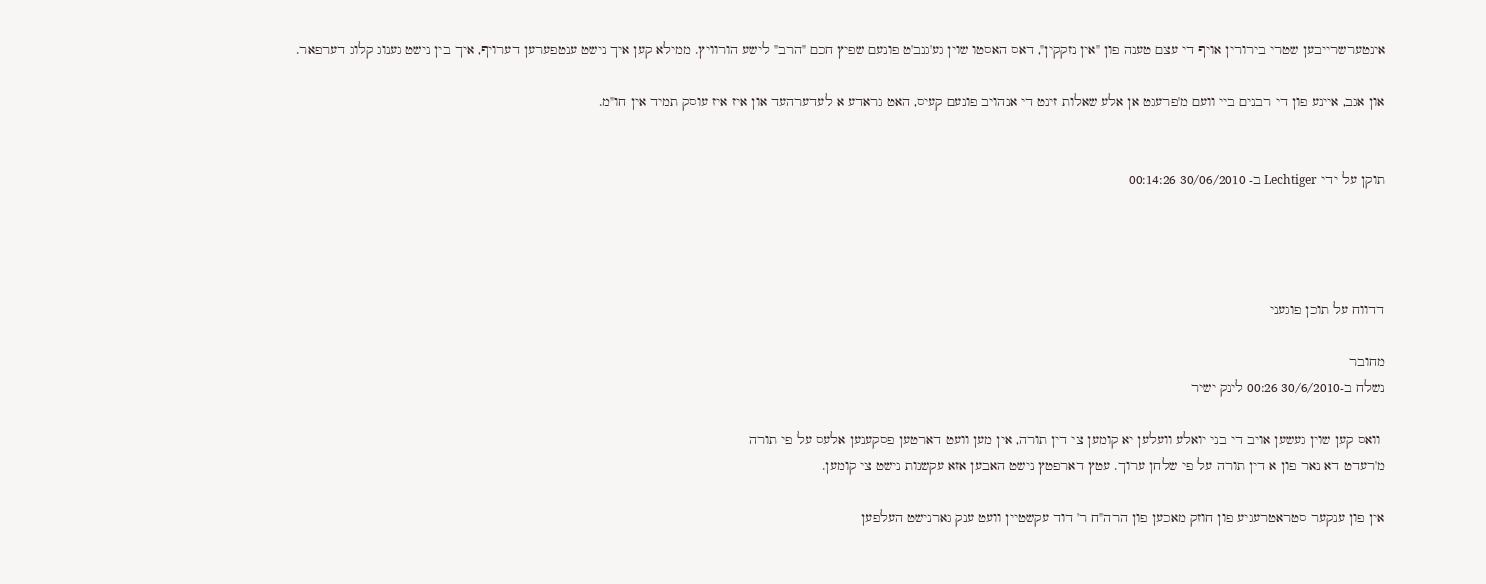אינטערשרייבען שטרי בירורין אויף די עצם טענה פון "אין נזקקין", דאס האסטו שוין גע'גנב'ט פונעם שפיץ חכם "הרב" לישע הורוויץ. ממילא קען איך נישט ענטפערען דערויף, איך בין נישט גענוג קלוג דערפאר.

און אגב, איינע פון די רבנים ביי וועם מ'פרעגט אן אלע שאלות זינט די אנהויב פונעם קעיס, האט גראדע א לעדערהעד און איז איז עוסק תמיד אין חו"מ.


תוקן על ידי Lechtiger ב- 30/06/2010 00:14:26




דדווח על תוכן פוגעני

מחובר
נשלח ב-30/6/2010 00:26 לינק ישיר

 וואס קען שוין געשען אויב די בני יואלע וועלען יא קומען צי דין תורה, אין מען וועט דארטען פסקענען אלעס על פי תורה
מ'רעדט דא נאר פון א דין תורה על פי שלחן ערוך. עטץ דארפטץ נישט האבען אזא עקשנות נישט צי קומען.

אין פון ענקער סטראטרעגיע פון חוזק מאכען פון הרה"ח ר' דוד עקשטיין וועט ענק גארנישט העלפען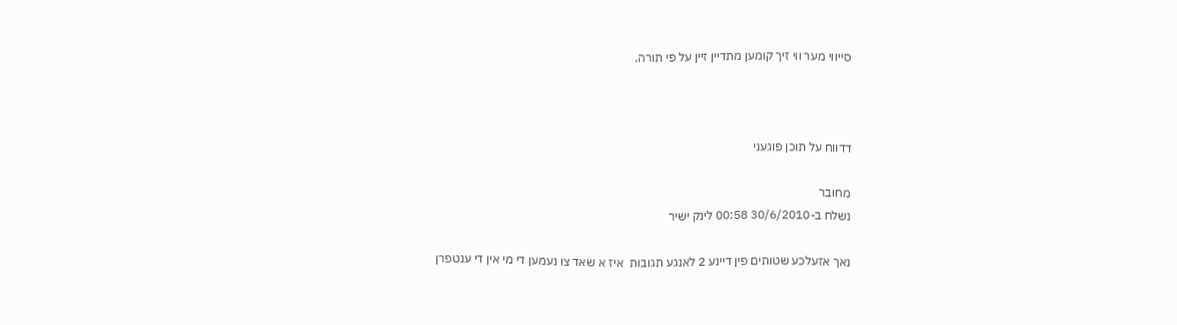סייווי מער ווי זיך קומען מתדיין זיין על פי תורה.



דדווח על תוכן פוגעני

מחובר
נשלח ב-30/6/2010 00:58 לינק ישיר

נאך אזעלכע שטותים פין דיינע 2 לאנגע תגובות  איז א שאד צו נעמען די מי אין די ענטפרן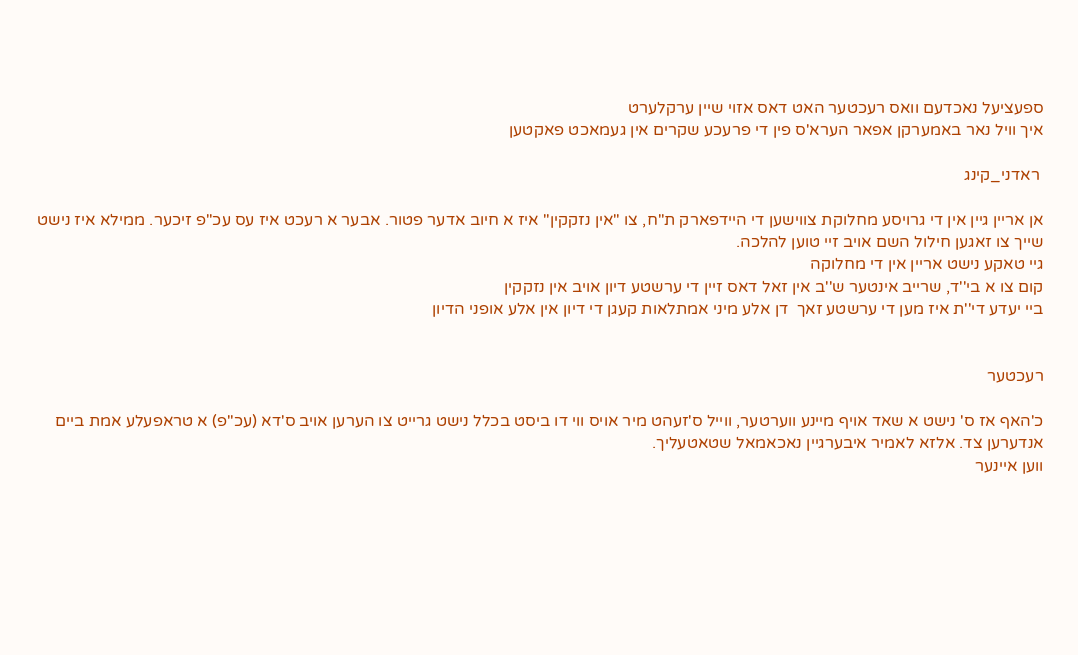ספעציעל נאכדעם וואס רעכטער האט דאס אזוי שיין ערקלערט
איך וויל נאר באמערקן אפאר הערא'ס פין די פרעכע שקרים אין געמאכט פאקטען

 ראדני_קינג

אן אריין גיין אין די גרויסע מחלוקת צווישען די היידפארק ת"ח, צו "אין נזקקין" איז א חיוב אדער פטור. אבער א רעכט איז עס עכ"פ זיכער. ממילא איז נישט שייך צו זאגען חילול השם אויב זיי טוען להלכה.
גיי טאקע נישט אריין אין די מחלוקה
קום צו א בי''ד, שרייב אינטער ש''ב אין זאל דאס זיין די ערשטע דיון אויב אין נזקקין
ביי יעדע די''ת איז מען די ערשטע זאך  דן אלע מיני אמתלאות קעגן די דיון אין אלע אופני הדיון


רעכטער

כ'האף אז ס' נישט א שאד אויף מיינע ווערטער, ווייל ס'זעהט מיר אויס ווי דו ביסט בכלל נישט גרייט צו הערען אויב ס'דא (עכ"פ) א טראפעלע אמת ביים אנדערען צד. אלזא לאמיר איבערגיין נאכאמאל שטאטעליך.
ווען איינער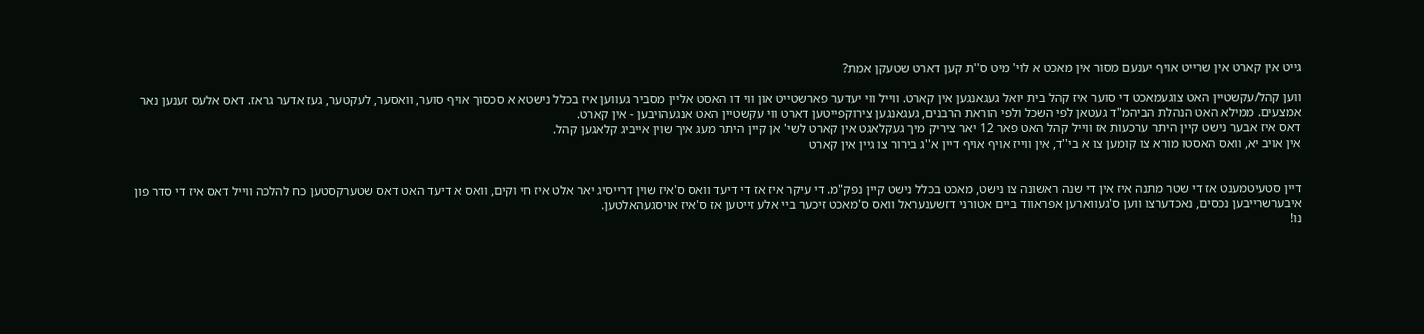גייט אין קארט אין שרייט אויף יענעם מסור אין מאכט א לוי' מיט ס''ת קען דארט שטעקן אמת?

ווען קהל/עקשטיין האט צוגעמאכט די סוער איז קהל בית יואל געגאנגען אין קארט. ווייל ווי יעדער פארשטייט און ווי דו האסט אליין מסביר געווען איז בכלל נישטא א סכסוך אויף סוער, וואסער, לעקטער, געז אדער גראז. דאס אלעס זענען נאר אמצעים. ממילא האט הנהלת הביהמ"ד געטאן לפי השכל ולפי הוראת הרבנים, געגאנגען צירוקפייטען דארט ווי עקשטיין האט אנגעהויבען - אין קארט.
דאס איז אבער נישט קיין היתר ערכעות אז ווייל קהל האט פאר 12 יאר ציריק מיך געקלאגט אין קארט לשי' אן קיין היתר מעג איך שוין אייביג קלאגען קהל.
אין אויב יא, וואס האסטו מורא צו קומען צו א בי''ד, אין ווייז אויף אויף דיין א''ג בירור צו גיין אין קארט


דיין סטעיטמענט אז די שטר מתנה איז אין די שנה ראשונה צו נישט, מאכט בכלל נישט קיין נפק"מ. די עיקר איז אז די דיעד וואס ס'איז שוין דרייסיג יאר אלט איז חי וקים, וואס א דיעד האט דאס שטערקסטען כח להלכה ווייל דאס איז די סדר פון איבערשרייבען נכסים, נאכדערצו ווען ס'געווארען אפראווד ביים אטורני דזשענעראל וואס ס'מאכט זיכער ביי אלע זייטען אז ס'איז אויסגעהאלטען.
נו!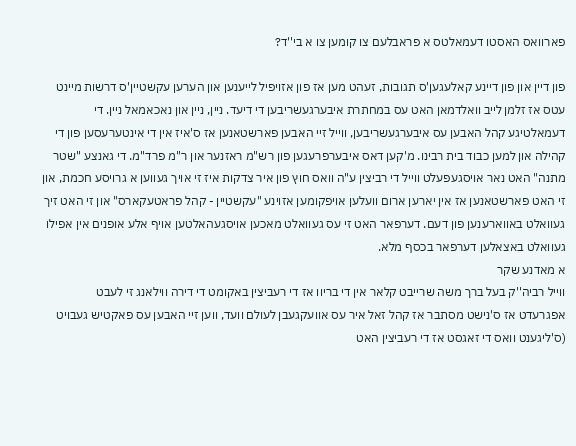פארוואס האסטו דעמאלטס א פראבלעם צו קומען צו א בי''ד?

פון דיין און פון דיינע קאלעגען'ס תגובות, זעהט מען אז פון אזויפיל לייענען און הערען עקשטיין'ס דרשות מיינט עטס אז זלמן לייב וואלדמאן האט עס במחתרת איבערגעשריבען די דיעד. ניין, ניין און נאכאמאל ניין. די דעמאלטיגע קהל האבען עס איבערגעשריבען, ווייל זיי האבען פארשטאנען אז ס'איז אין די אינטערעסען פון די קהילה און למען כבוד בית רבינו. מ'קען דאס איבערפרעגען פון רש"מ ראזנער און ר"מ פרד"מ. די גאנצע "שטר מתנה" האט נאר אויסגעפעלט ווייל די רביצין ע"ה וואס חוץ פון איר צדקות איז זי אויך געווען א גרויסע חכמת, און זי האט פארשטאנען אז אין יארען ארום וועלען אויפקומען אזוינע "עקשטיין - קהל פראטעקארס" און זי האט זיך געוואלט באווארענען פון דעם. דערפאר האט זי עס געוואלט מאכען אויסגעהאלטען אויף אלע אופנים אין אפילו געוואלט באצאלען דערפאר בכסף מלא.
א מאדנע שקר
ווייל רביה''ק בעל ברך משה שרייבט קלאר אין די בריוו אז די רעביצין באקומט די דירה ווילאנג זי לעבט
אפגרעדט אז ס'נישט מסתבר אז קהל זאל איר עס אוועקגעבן לעולם וועד, ווען זיי האבען עס פאקטיש געבויט (ס'ליגענט וואס די זאגסט אז די רעביצין האט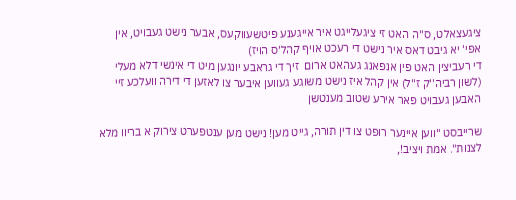ציגעצאלט, ס''ה האט זי ציגעלייגט איר אייגענע פיטשעווקעס, אבער נישט געבויט, אין אפי' יא גיבט דאס איר נישט די רעכט אויף קהל'ס הויז)
די רעביצין האט פין אנפאנג געהאט ארום  זיך די גראבע יונגען מיט די אינשי דלא מעלי (לשון רביה''ק ז''ל) אין קהל איז נישט משוגע געווען איבער צו לאזען די דירה וועלכע זיי האבען געבויט פאר אירע שטוב מענטשן

שרייבסט "ווען איינער רופט צו דין תורה, גייט מען! נישט מען ענטפערט צירוק א בריוו מלא לצנות". אמת ויציב!,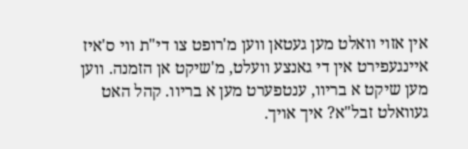אין אזוי וואלט מען געטאן ווען מ'רופט צו די"ת ווי ס'איז איינגעפירט אין די גאנצע וועלט, מ'שיקט אן הזמנה. ווען מען שיקט א בריוו, ענטפערט מען א בריוו. קהל האט געוואלט זבל"א? איך אויך.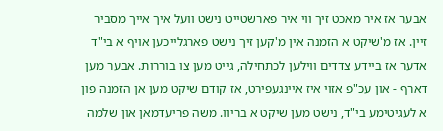אבער אז איר מאכט זיך ווי איר פארשטייט נישט וועל איך אייך מסביר זיין. אז מ'שיקט א הזמנה אין מ'קען זיך נישט פארגלייכען אויף א בי"ד אדער אז ביידע צדדים ווילען לכתחילה, גייט מען צו בוררות. אבער מען דארף - און עכ"פ אזוי איז איינגעפירט, אז קודם שיקט מען אן הזמנה פון א לעגיטימע בי"ד, נישט מען שיקט א בריוו. משה פריעדמאן און שלמה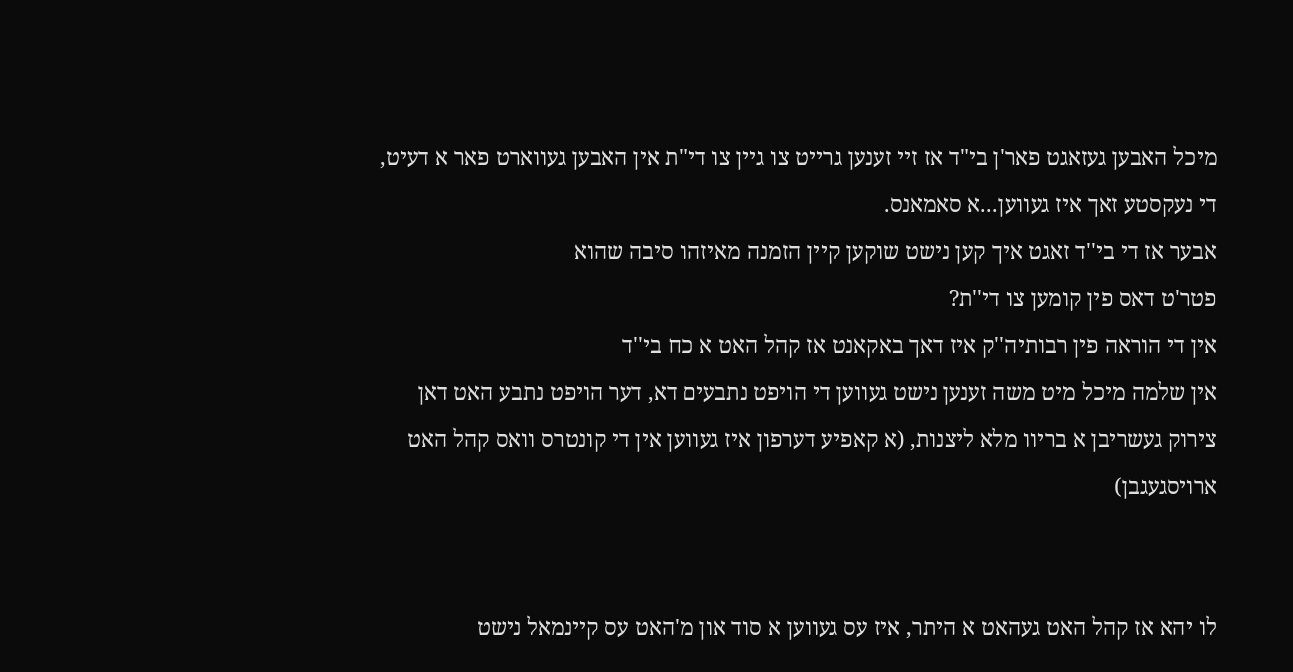מיכל האבען געזאגט פאר'ן בי"ד אז זיי זענען גרייט צו גיין צו די"ת אין האבען געווארט פאר א דעיט, די נעקסטע זאך איז געווען...א סאמאנס.
אבער אז די בי''ד זאגט איך קען נישט שוקען קיין הזמנה מאיזהו סיבה שהוא
פטר'ט דאס פין קומען צו די''ת?
אין די הוראה פין רבותיה''ק איז דאך באקאנט אז קהל האט א כח בי''ד
אין שלמה מיכל מיט משה זענען נישט געווען די הויפט נתבעים דא, דער הויפט נתבע האט דאן צירוק געשריבן א בריוו מלא ליצנות, (א קאפיע דערפון איז געווען אין די קונטרס וואס קהל האט ארויסגעגבן)


לו יהא אז קהל האט געהאט א היתר, איז עס געווען א סוד און מ'האט עס קיינמאל נישט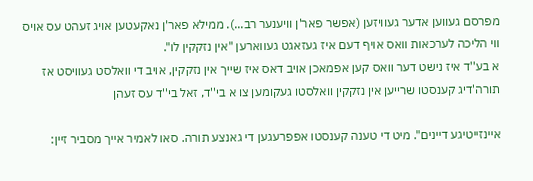מפרסם געווען אדער געוויזען (אפשר פאר'ן וויענער רב...). ממילא פאר'ן נאקעטען אויג זעהט עס אויס ווי הליכה לערכאות וואס אויף דעם איז געזאגט געווארען "אין נזקקין לו".
א בע''ד איז נישט דער וואס קען אפמאכן אויב דאס איז שייך אין נזקקין, אויב די וואלסט געוויסט אז תורה'דיג קענסטו שרייען אין נזקקין וואלסטו געקומען צו א בי''ד, זאל בי''ד עס זעהן

איינזייטיגע דיינים". מיט די טענה קענסטו אפפרעגען די גאנצע תורה. סאו לאמיר אייך מסביר זיין: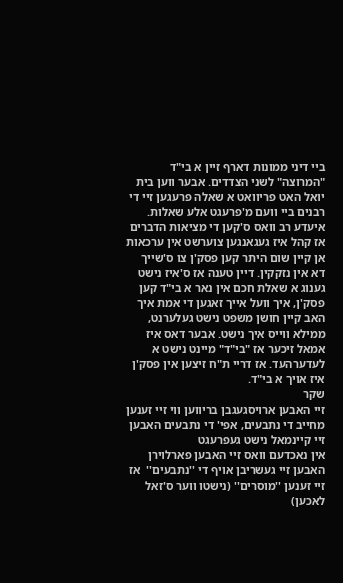ביי דיני ממונות דארף זיין א בי"ד "המרוצה" לשני הצדדים. אבער ווען בית יואל האט פריוואט א שאלה פרעגען זיי די רבנים ביי וועם מ'פרעגט אלע שאלות. איעדע רב וואס ס'קען די מציאות הדברים אז קהל איז געגאנגען צוערשט אין ערכאות אן קיין שום היתר קען פסק'ן צו ס'שייך דא אין נזקקין. דיין טענה אז ס'איז נישט גענוג א שאלת חכם אין נאר א בי"ד קען פסק'ן, איך וועל אייך זאגען די אמת איך האב קיין חושן משפט נישט געלערנט, ממילא ווייס איך נישט. אבער דאס איז אמאל זיכער אז "בי"ד" מיינט נישט א לעדערהעד. אז דריי ת"ח זיצען אין פסק'ן איז אויך א בי"ד.
שקר
זיי האבען ארויסגעגבן בריווען ווי זיי זענען מחייב די נתבעים, אפי' די נתבעים האבען זיי קיינמאל נישט געפרעגט
אין נאכדעם וואס זיי האבען פארלוירן האבען זיי געשריבן אויף די ''נתבעים''  אז זיי זענען ''מוסרים'' (נישטו ווער ס'זאל לאכען)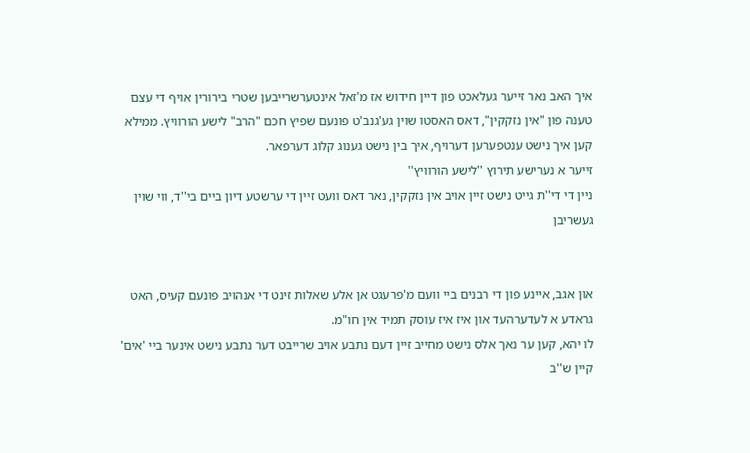איך האב נאר זייער געלאכט פון דיין חידוש אז מ'זאל אינטערשרייבען שטרי בירורין אויף די עצם טענה פון "אין נזקקין", דאס האסטו שוין גע'גנב'ט פונעם שפיץ חכם "הרב" לישע הורוויץ. ממילא קען איך נישט ענטפערען דערויף, איך בין נישט גענוג קלוג דערפאר.
זייער א נערישע תירוץ ''לישע הורוויץ''
ניין די די''ת גייט נישט זיין אויב אין נזקקין, נאר דאס וועט זיין די ערשטע דיון ביים בי''ד, ווי שוין געשריבן


און אגב, איינע פון די רבנים ביי וועם מ'פרעגט אן אלע שאלות זינט די אנהויב פונעם קעיס, האט גראדע א לעדערהעד און איז איז עוסק תמיד אין חו"מ.
לו יהא, קען ער נאך אלס נישט מחייב זיין דעם נתבע אויב שרייבט דער נתבע נישט אינער ביי 'אים' קיין ש''ב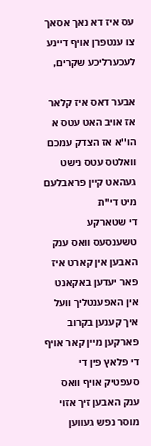עס איז דא נאך אסאך צו ענטפרן אויף דיינע לעכערליכע שקרים,

אבער דאס איז קלאר אז אויב האט עטס א הו''א אז הצדק עמכם וואלטס עטס נישט געהאט קיין פראבלעם מיט די''ת
די שטארקע טשענסעס וואס ענק האבען אין קארט איז פאר יעדען באקאנט
אין האפענטליך וועל איך קענען בקרוב פארקען מיין קאר אויף די פלאץ פין די סעפטיק אויף וואס ענק האבען זיך אזוי מוסר נפש געווען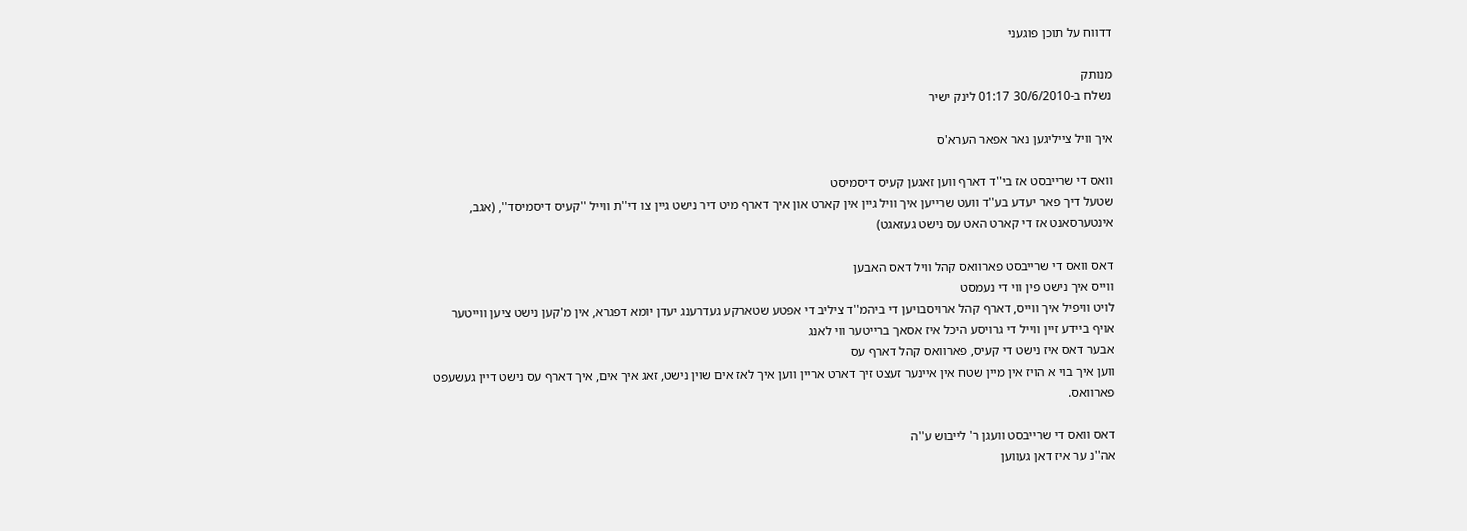דדווח על תוכן פוגעני

מנותק
נשלח ב-30/6/2010 01:17 לינק ישיר

איך וויל צייליגען נאר אפאר הערא'ס

וואס די שרייבסט אז בי''ד דארף ווען זאגען קעיס דיסמיסט
שטעל דיך פאר יעדע בע''ד וועט שרייען איך וויל גיין אין קארט און איך דארף מיט דיר נישט גיין צו די''ת ווייל ''קעיס דיסמיסד'', (אגב, אינטערסאנט אז די קארט האט עס נישט געזאגט)

דאס וואס די שרייבסט פארוואס קהל וויל דאס האבען
ווייס איך נישט פין ווי די נעמסט
לויט וויפיל איך ווייס, דארף קהל ארויסבויען די ביהמ''ד ציליב די אפטע שטארקע געדרענג יעדן יומא דפגרא, אין מ'קען נישט ציען ווייטער אויף ביידע זיין ווייל די גרויסע היכל איז אסאך ברייטער ווי לאנג
אבער דאס איז נישט די קעיס, פארוואס קהל דארף עס
ווען איך בוי א הויז אין מיין שטח אין איינער זעצט זיך דארט אריין ווען איך לאז אים שוין נישט, זאג איך אים, איך דארף עס נישט דיין געשעפט פארוואס.

דאס וואס די שרייבסט וועגן ר' לייבוש ע''ה
אה''נ ער איז דאן געווען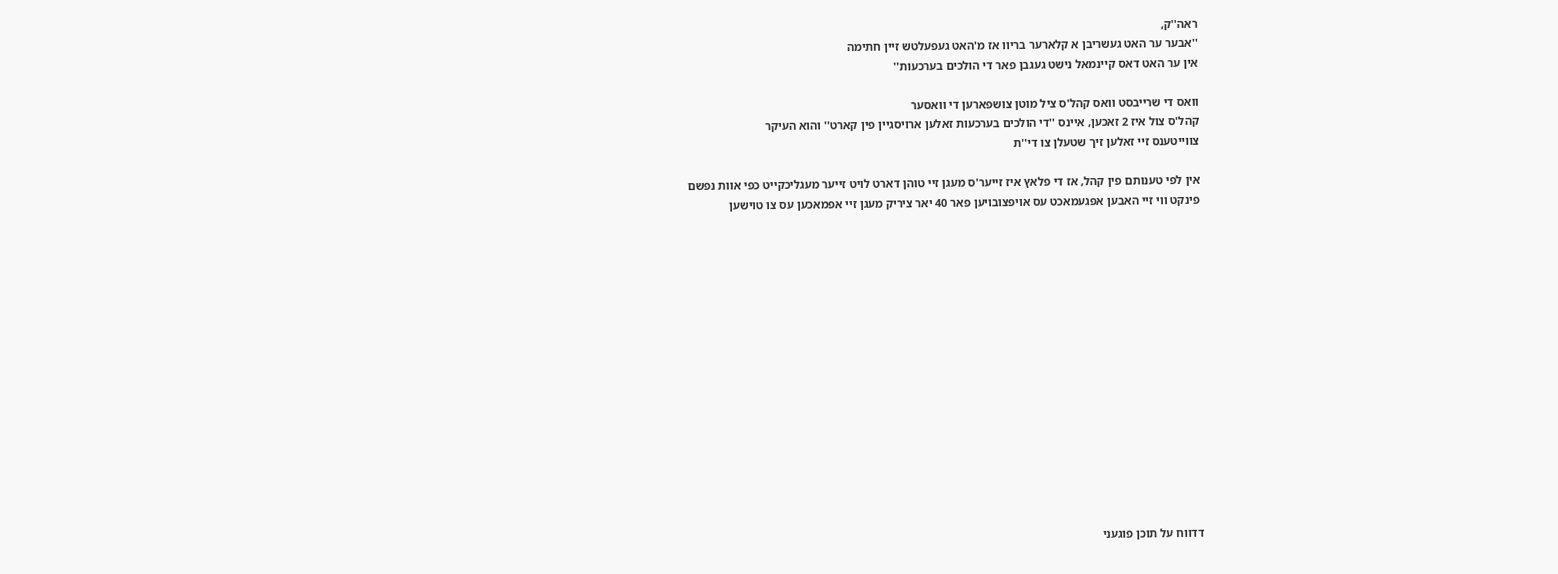ראה''ק,
''אבער ער האט געשריבן א קלארער בריוו אז מ'האט געפעלטש זיין חתימה
אין ער האט דאס קיינמאל נישט געגבן פאר די הולכים בערכעות''

וואס די שרייבסט וואס קהל'ס ציל מוטן צושפארען די וואסער
קהל'ס צול איז 2 זאכען, איינס ''די הולכים בערכעות זאלען ארויסגיין פין קארט'' והוא העיקר
צווייטענס זיי זאלען זיך שטעלן צו די''ת

אין לפי טענותם פין קהל, אז די פלאץ איז זייער'ס מעגן זיי טוהן דארט לויט זייער מעגליכקייט כפי אוות נפשם
פינקט ווי זיי האבען אפגעמאכט עס אויפצובויען פאר 40 יאר ציריק מעגן זיי אפמאכען עס צו טוישען
















דדווח על תוכן פוגעני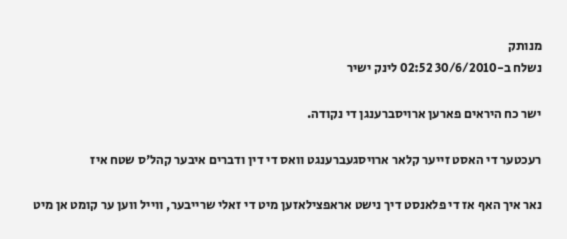מנותק
נשלח ב-30/6/2010 02:52 לינק ישיר

ישר כח היראים פארען ארויסברענגן די נקודה.

רעכטער די האסט זייער קלאר ארויסגעברענגט וואס די דין ודברים איבער קהל'ס שטח איז

נאר איך האף אז די פלאנסט דיך נישט אראפצילאזען מיט די זאלי שרייבער, ווייל ווען ער קומט אן מיט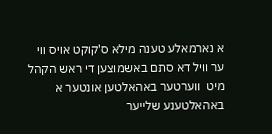א נארמאלע טענה מילא ס'קוקט אויס ווי ער וויל דא סתם באשמוצען די ראש הקהל מיט  ווערטער באהאלטען אונטער א באהאלטענע שלייער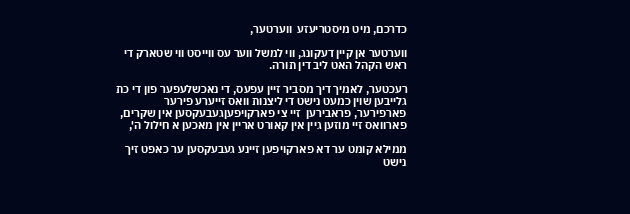כדרכם, מיט מיסטריעזע  ווערטער,

ווערטער אן קיין דעקונג, ווי למשל ווער עס ווייסט ווי שטארק די ראש הקהל האט ליב דין תורה.

רעכטער, לאמיך דיך מסביר זיין עפעס, די נאכשלעפער פון די כת גלייבען שוין כמעט נישט די ליצנות וואס זייערע פירער פארפירער, פראבירען  זיי צי פארקויפעןגעבעקסען אין שקרים,  פארוואס זיי מוזען גיין אין קאורט אריין אין מאכען א חילול ה',

ממילא קומט ער דא פארקויפען זיינע געבעקסען ער כאפט זיך נישט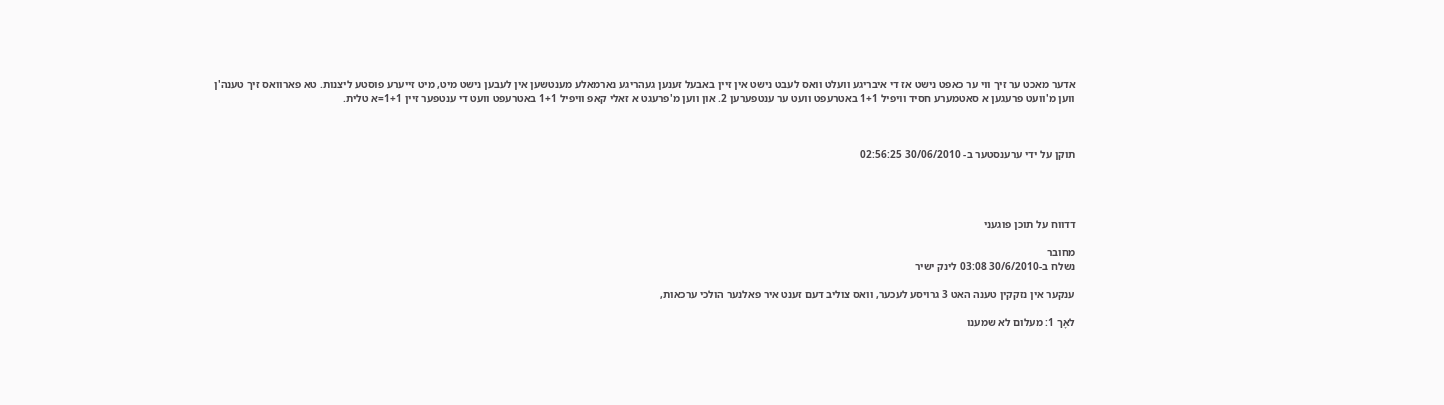אדער מאכט ער זיך ווי ער כאפט נישט אז די איבריגע וועלט וואס לעבט נישט אין זיין באבעל זענען געהריגע נארמאלע מענטשען אין לעבען נישט מיט, מיט זייערע פוסטע ליצנות. טא פארוואס זיך טענה'ן
ווען מ'וועט פרעגען א סאטמערע חסיד וויפיל 1+1 באטרעפט וועט ער ענטפערען 2. און ווען מ'פרעגט א זאלי קאפ וויפיל 1+1 באטרעפט וועט די ענטפער זיין 1+1=א טלית.



תוקן על ידי ערענסטער ב- 30/06/2010 02:56:25




דדווח על תוכן פוגעני

מחובר
נשלח ב-30/6/2010 03:08 לינק ישיר

ענקער אין נזקקין טענה האט 3 גרויסע לעכער, וואס צוליב דעם זענט איר פאלנער הולכי ערכאות,

לאָך 1: מעלום לא שמענו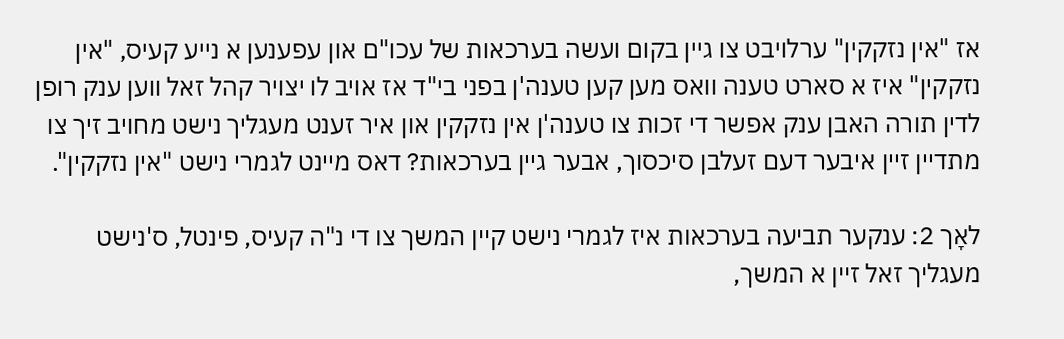אז "אין נזקקין" ערלויבט צו גיין בקום ועשה בערכאות של עכו"ם און עפענען א נייע קעיס, "אין נזקקין" איז א סארט טענה וואס מען קען טענה'ן בפני בי"ד אז אויב לו יצויר קהל זאל ווען ענק רופן לדין תורה האבן ענק אפשר די זכות צו טענה'ן אין נזקקין און איר זענט מעגליך נישט מחויב זיך צו מתדיין זיין איבער דעם זעלבן סיכסוך, אבער גיין בערכאות? דאס מיינט לגמרי נישט "אין נזקקין".

לאָך 2: ענקער תביעה בערכאות איז לגמרי נישט קיין המשך צו די נ"ה קעיס, פינטל, ס'נישט מעגליך זאל זיין א המשך,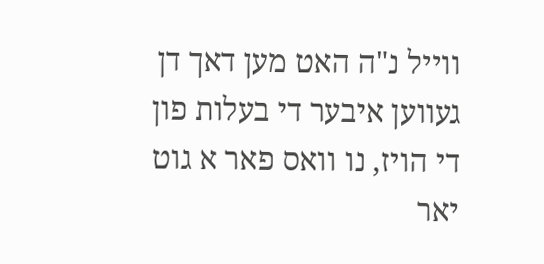ווייל נ"ה האט מען דאך דן געווען איבער די בעלות פון די הויז, נו וואס פאר א גוט יאר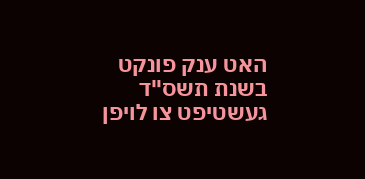האט ענק פונקט בשנת תשס"ד געשטיפט צו לויפן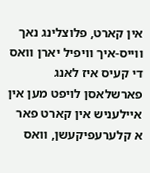אין קארט, פלוצלינג נאך ווייס-איך וויפיל יארן וואס די קעיס איז לאנג פארשלאסן לויפט מען אין איילעניש אין קארט פאר א קלערעפיקעשן, וואס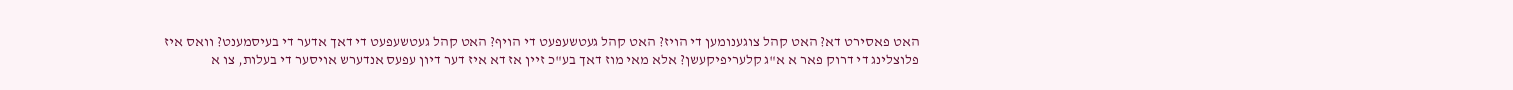האט פאסירט דא? האט קהל צוגענומען די הויז? האט קהל געטשעפעט די הויף? האט קהל געטשעפעט די דאך אדער די בעיסמענט? וואס איז פלוצלינג די דרוק פאר א א"ג קלעריפיקעשן? אלא מאי מוז דאך בע"כ זיין אז דא איז דער דיון עפעס אנדערש אויסער די בעלות, צו א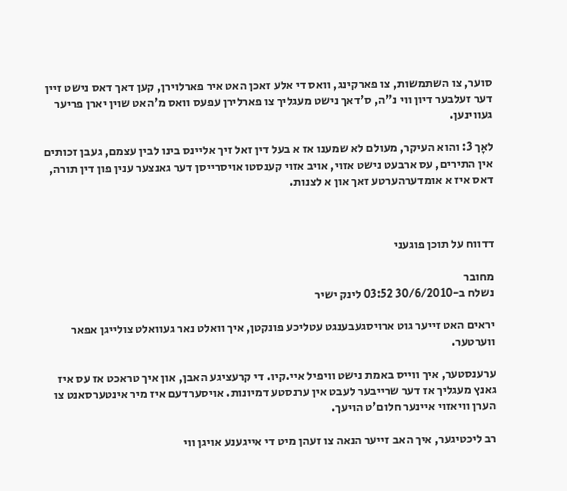סוער, צו השתמשות, צו פארקינג, וואס די אלע זאכן האט איר פארלוירן, קען דאך דאס נישט זיין דער זעלבער דיון ווי נ"ה, ס'דאך נישט מעגליך צו פארלירן עפעס וואס מ'האט שוין יארן פריער געווינען.

לאָך 3: והוא העיקר, מעולם לא שמענו אז א בעל דין זאל זיך אליינס בינו לבין עצמם, געבן זכותים אין התירים, עס ארבעט נישט אזוי, אויב אזוי קענסטו אויסרייסן דער גאנצער ענין פון דין תורה, דאס איז א אומדערהערטע זאך און א לצנות.



דדווח על תוכן פוגעני

מחובר
נשלח ב-30/6/2010 03:52 לינק ישיר

יראים האט זייער גוט ארויסגעבענגט עטליכע פונקטן, איך וואלט נאר געוואלט צולייגן אפאר ווערטער.

ערענסטער, איך ווייס באמת נישט וויפיל איי.קיו. די קרעציגע האבן, און איך טראכט אז עס איז גאנץ מעגליך אז דער שרייבער לעבט אין ערנסטע דמיונות. אויסערדעם איז מיר אינטערסאנט צו הערן וויאזוי איינער חלום'ט הויעך.

רב ליכטיגער, איך האב זייער הנאה צו זעהן מיט די אייגענע אויגן ווי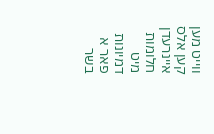ווייט מען קען אלס איינרעדן חלומות מיט דמיונות פאר א בשר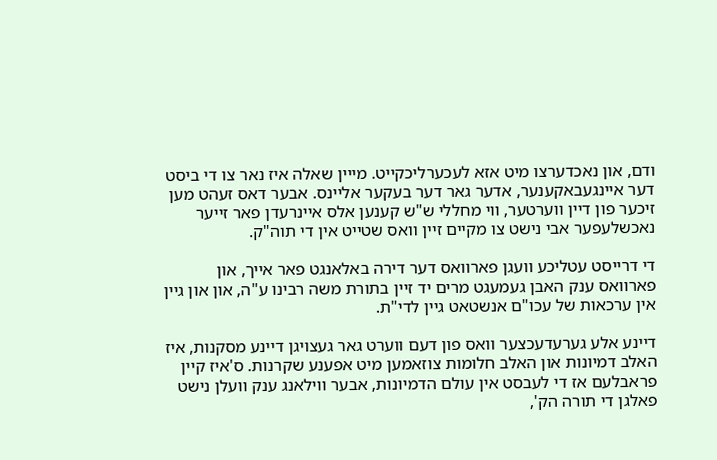ודם, און נאכדערצו מיט אזא לעכערליכקייט. מייין שאלה איז נאר צו די ביסט דער איינגעבאקענער, אדער גאר דער בעקער אליינס. אבער דאס זעהט מען זיכער פון דיין ווערטער, ווי מחללי ש"ש קענען אלס איינרעדן פאר זייער נאכשלעפער אבי נישט צו מקיים זיין וואס שטייט אין די תוה"ק.

די דרייסט עטליכע וועגן פארוואס דער דירה באלאנגט פאר אייך, און פארוואס ענק האבן געמעגט מרים יד זיין בתורת משה רבינו ע"ה, און און גיין אין ערכאות של עכו"ם אנשטאט גיין לדי"ת.

דיינע אלע גערעדעכצער וואס פון דעם ווערט גאר געצויגן דיינע מסקנות, איז האלב דמיונות און האלב חלומות צוזאמען מיט אפענע שקרנות. ס'איז קיין פראבלעם אז די לעבסט אין עולם הדמיונות, אבער ווילאנג ענק וועלן נישט פאלגן די תורה הק',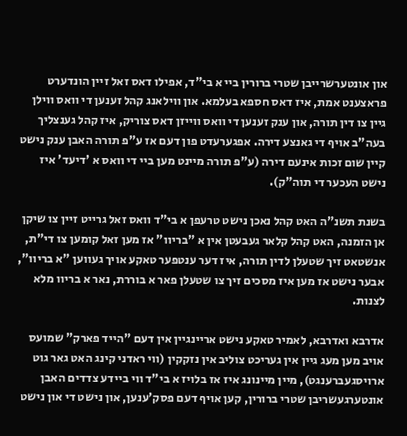און אונטערשרייבן שטרי ברורין ביי א בי"ד, אפילו דאס זאל זיין הונדערט פראצענט אמת, איז דאס חספא בעלמא. און ווילאנג קהל זענען די וואס ווילן גיין צו דין תורה, און ענק זענען די וואס ווייזן דאס צוריק, איז קהל גענצליך בעה"ב אויף די גאנצע דירה. אפגערעדט פון דעם אז ע"פ תורה האבן ענק נישט קיין שום זכות אינעם דירה (ע"פ תורה מיינט מען ביי די וואס א 'דיעד' איז נישט העכער די תוה"ק).

בשנת תשנ"ה האט קהל נאכן נישט טרעפן א בי"ד וואס זאל גרייט זיין צו שיקן אן הזמנה, האט קהל קלאר געבעטן אין א "בריוו" אז מען זאל קומען צו די"ת, אנשטאט זיך שטעלן לדין תורה, איז דער ענטפער טאקע אויך געווען "א בריוו", אבער נישט אז מען איז מסכים זיך צו שטעלן פאר א בוררת, נאר א בריוו מלא לצנות.

אדרבא ואדרבא, לאמיר טאקע נישט אריינגיין אין דעם "הייד פארק" שמועס אויב מען מעג גיין אין געריכט צוליב אין נזקקין (ווי ראדני קינג האט גאר גוט ארויסגעברענגט), מיין מיינונג איז אז בלויז א בי"ד ווי ביידע צדדים האבן אונטערגעשריבן שטרי ברורין, קען אויף דעם פסק'ענען, און נישט די און נישט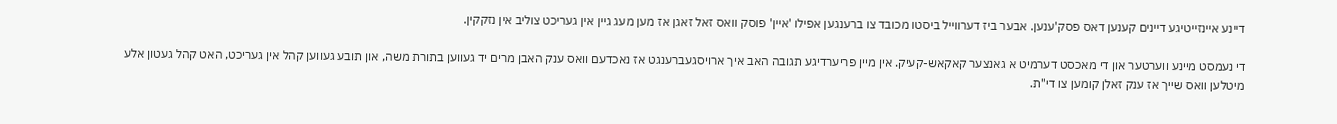דיינע איינזייטיגע דיינים קענען דאס פסק'ענען. אבער ביז דערווייל ביסטו מכובד צו ברענגען אפילו 'איין' פוסק וואס זאל זאגן אז מען מעג גיין אין געריכט צוליב אין נזקקין.

די נעמסט מיינע ווערטער און די מאכסט דערמיט א גאנצער קאקאש-קעיק. אין מיין פריערדיגע תגובה האב איך ארויסגעברענגט אז נאכדעם וואס ענק האבן מרים יד געווען בתורת משה, און תובע געווען קהל אין געריכט, האט קהל געטון אלע מיטלען וואס שייך אז ענק זאלן קומען צו די"ת.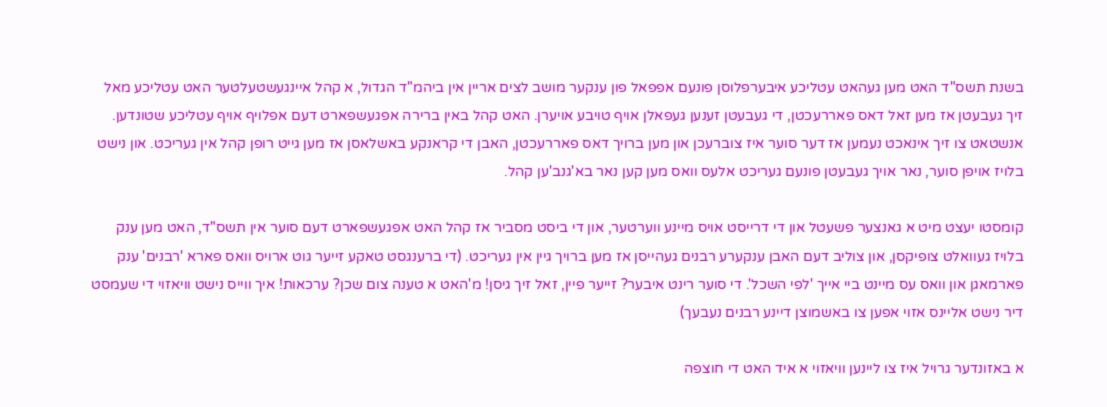בשנת תשס"ד האט מען געהאט עטליכע איבערפלוסן פונעם אפפאל פון ענקער מושב לצים אריין אין ביהמ"ד הגדול, א קהל איינגעשטעלטער האט עטליכע מאל זיך געבעטן אז מען זאל דאס פאררעכטן, די געבעטן זענען געפאלן אויף טויבע אויערן. האט קהל באין ברירה אפגעשפארט דעם אפלויף אויף עטליכע שטונדען. אנשטאט צו זיך אינאכט נעמען אז דער סוער איז צוברעכן און מען ברויך דאס פאררעכטן, האבן די קראנקע באשלאסן אז מען גייט רופן קהל אין געריכט. און נישט בלויז אויפן סוער, נאר אויך געבעטן פונעם געריכט אלעס וואס מען קען נאר בא'גנב'ען קהל.

קומסטו יעצט מיט א גאנצער פשעטל און די דרייסט אויס מיינע ווערטער, און די ביסט מסביר אז קהל האט אפגעשפארט דעם סוער אין תשס"ד, האט מען ענק בלויז געוואלט צופיקסן, און צוליב דעם האבן ענקערע רבנים געהייסן אז מען ברויך גיין אין געריכט. (די ברענגסט טאקע זייער גוט ארויס וואס פארא 'רבנים' ענק פארמאגן און וואס עס מיינט ביי אייך 'לפי השכל'. די סוער רינט איבער? זייער פיין, זאל זיך גיסן! מ'האט א טענה צום שכן? ערכאות! איך ווייס נישט וויאזוי די שעמסט דיר נישט אליינס אזוי אפען צו באשמוצן דיינע רבנים נעבעך)

א באזונדער גרויל איז צו ליינען וויאזוי א איד האט די חוצפה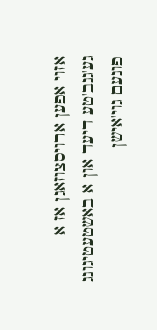אזוי אפען ארויסצוזאגן אז א גע'גנב'טע דיעד און א באשטעטיגונג פונעם גוי'אישן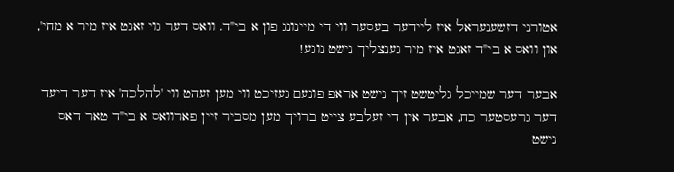אטורני דזשענעראל איז ליידער בעסער ווי די מיינונג פון א בי"ד. וואס דער גוי זאגט איז מיר א מחי', און וואס א בי"ד זאגט איז מיר גענצליך נישט נוגע!

אבער דער שמייכל גליטשט זיך נישט אראפ פונעם געזיכט ווי מען זעהט ווי 'להלכה' איז דער דיעד דער גרעסטער כח, אבער אין די זעלבע צייט ברויך מען מסביר זיין פארוואס א בי"ד טאר דאס נישט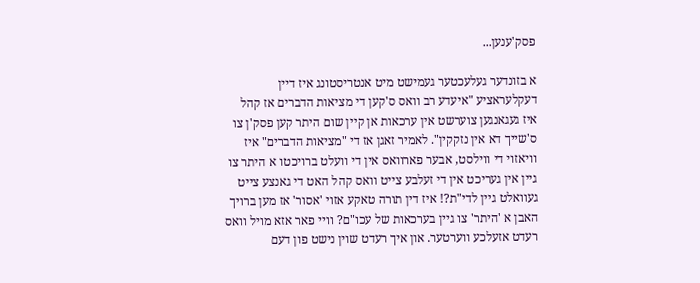פסק'ענען...

א בזונדער געלעכטער געמישט מיט אנטריסטונג איז דיין דעקלעראציע "איעדע רב וואס ס'קען די מציאות הדברים אז קהל איז געגאנגען צוערשט אין ערכאות אן קיין שום היתר קען פסק'ן צו ס'שייך דא אין נזקקין". לאמיר זאגן אז די "מציאות הדברים" איז וויאזוי די ווילסט, אבער פארוואס אין די וועלט ברויכטו א היתר צו גיין אין געריכט אין די זעלבע צייט וואס קהל האט די גאנצע צייט געוואלט גיין לדי"ת?! איז דין תורה טאקע אזוי 'אסור' אז מען ברויך האבן א 'היתר' צו גיין בערכאות של עכו"ם? וויי פאר אזא מויל וואס רעדט אזעלכע ווערטער. און איך רעדט שוין נישט פון דעם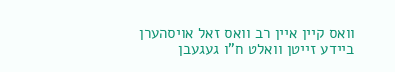וואס קיין איין רב וואס זאל אויסהערן ביידע זייטן וואלט ח"ו געגעבן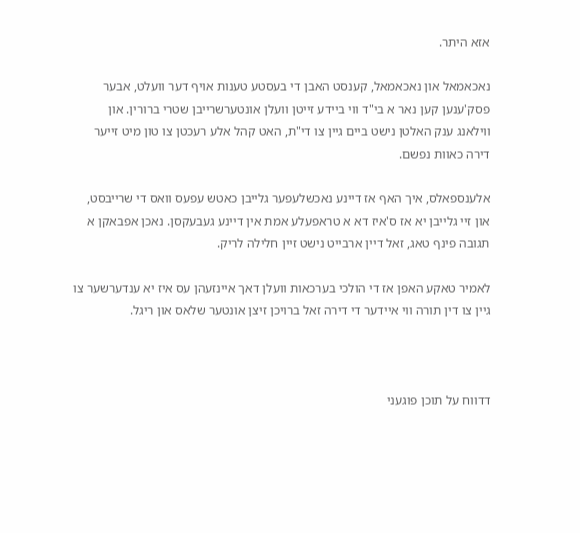אזא היתר.

נאכאמאל און נאכאמאל, קענסט האבן די בעסטע טענות אויף דער וועלט, אבער פסק'ענען קען נאר א בי"ד ווי ביידע זייטן וועלן אונטערשרייבן שטרי ברורין. און ווילאנג ענק האלטן נישט ביים גיין צו די"ת, האט קהל אלע רעכטן צו טון מיט זייער דירה כאוות נפשם.

אלענספאלס, איך האף אז דיינע נאכשלעפער גלייבן כאטש עפעס וואס די שרייבסט, און זיי גלייבן יא אז ס'איז דא א טראפעלע אמת אין דיינע געבעקסן. נאכן אפבאקן א תגובה פינף טאג, זאל דיין ארבייט נישט זיין חלילה לריק.

לאמיר טאקע האפן אז די הולכי בערכאות וועלן דאך איינזעהן עס איז יא ענדערשער צו גיין צו דין תורה ווי איידער די דירה זאל ברויכן זיצן אונטער שלאס און ריגל.



דדווח על תוכן פוגעני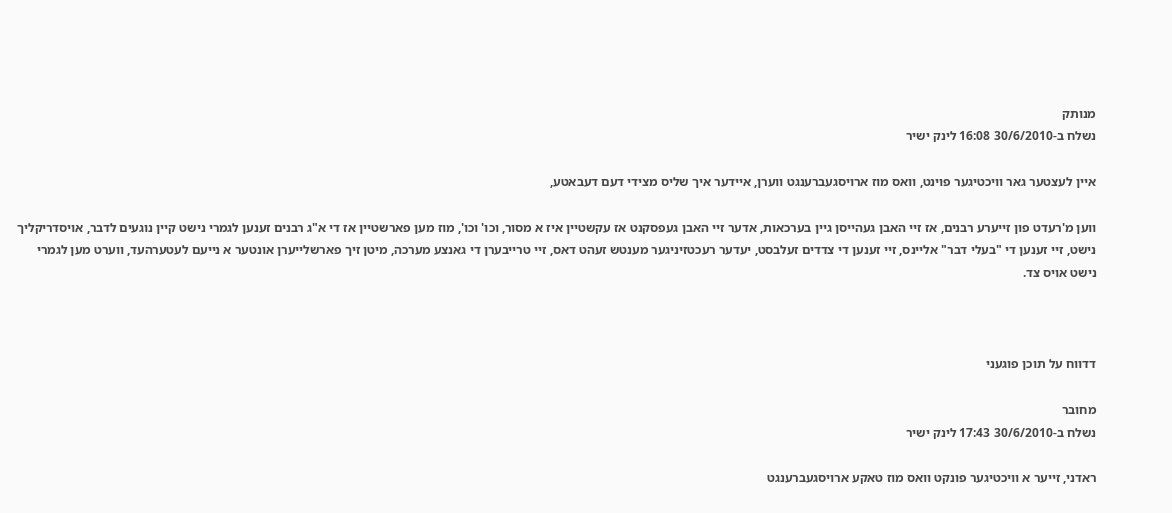מנותק
נשלח ב-30/6/2010 16:08 לינק ישיר

איין לעצטער גאר וויכטיגער פוינט, וואס מוז ארויסגעברענגט ווערן, איידער איך שליס מצידי דעם דעבאטע,

ווען מ'רעדט פון זייערע רבנים, אז זיי האבן געהייסן גיין בערכאות, אדער זיי האבן געפסקנט אז עקשטיין איז א מסור, וכו' וכו', מוז מען פארשטיין אז די א"ג רבנים זענען לגמרי נישט קיין נוגעים לדבר, אויסדריקליך נישט, זיי זענען די "בעלי דבר" אליינס, זיי זענען די צדדים זעלבסט, יעדער רעכטזיניגער מענטש זעהט דאס, זיי טרייבערן די גאנצע מערכה, מיטן זיך פארשלייערן אונטער א נייעם לעטערהעד, ווערט מען לגמרי נישט אויס צד.



דדווח על תוכן פוגעני

מחובר
נשלח ב-30/6/2010 17:43 לינק ישיר

ראדני, זייער א וויכטיגער פונקט וואס מוז טאקע ארויסגעברענגט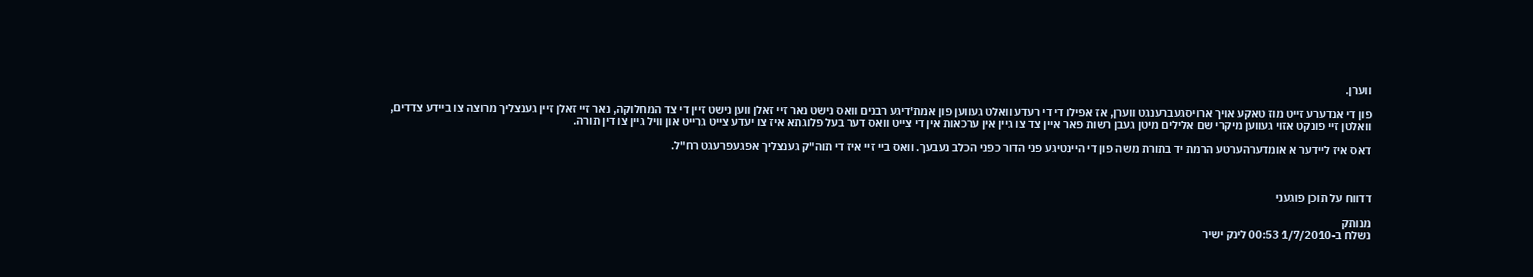ווערן.

פון די אנדערע זייט מוז טאקע אויך ארויסגעברענגט ווערן, אז אפילו די די רעדע וואלט געווען פון אמת'דיגע רבנים וואס נישט נאר זיי זאלן ווען נישט זיין די צד המחלוקה, נאר זיי זאלן זיין גענצליך מרוצה צו ביידע צדדים, וואלטן זיי פונקט אזוי געווען מיקרי שם אלילים מיטן געבן רשות פאר איין צד צו גיין אין ערכאות אין די צייט וואס דער בעל פלוגתא איז צו יעדע צייט גרייט און וויל גיין צו דין תורה.

דאס איז ליידער א אומדערהערטע הרמת יד בתורת משה פון די היינטיגע פני הדור כפני הכלב נעבעך. וואס ביי זיי איז די תוה"ק גענצליך אפגעפרעגט רח"ל.



דדווח על תוכן פוגעני

מנותק
נשלח ב-1/7/2010 00:53 לינק ישיר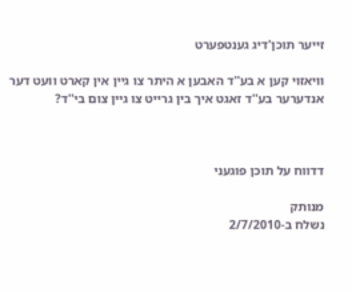זייער תוכן'דיג גענטפערט

וויאזוי קען א בע''ד האבען א היתר צו גיין אין קארט וועט דער אנדערער בע''ד זאגט איך בין גרייט צו גיין צום בי''ד?



דדווח על תוכן פוגעני

מנותק
נשלח ב-2/7/2010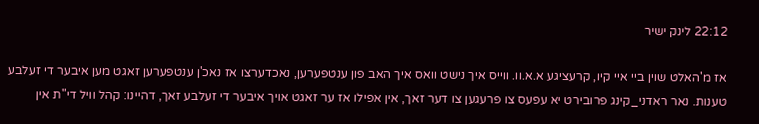22:12 לינק ישיר

אז מ'האלט שוין ביי איי קיו, קרעציגע א.א.וו. ווייס איך נישט וואס איך האב פון ענטפערען, נאכדערצו אז נאכ'ן ענטפערען זאגט מען איבער די זעלבע טענות. נאר ראדני_קינג פרובירט יא עפעס צו פרעגען צו דער זאך, אין אפילו אז ער זאגט אויך איבער די זעלבע זאך, דהיינו: קהל וויל די"ת אין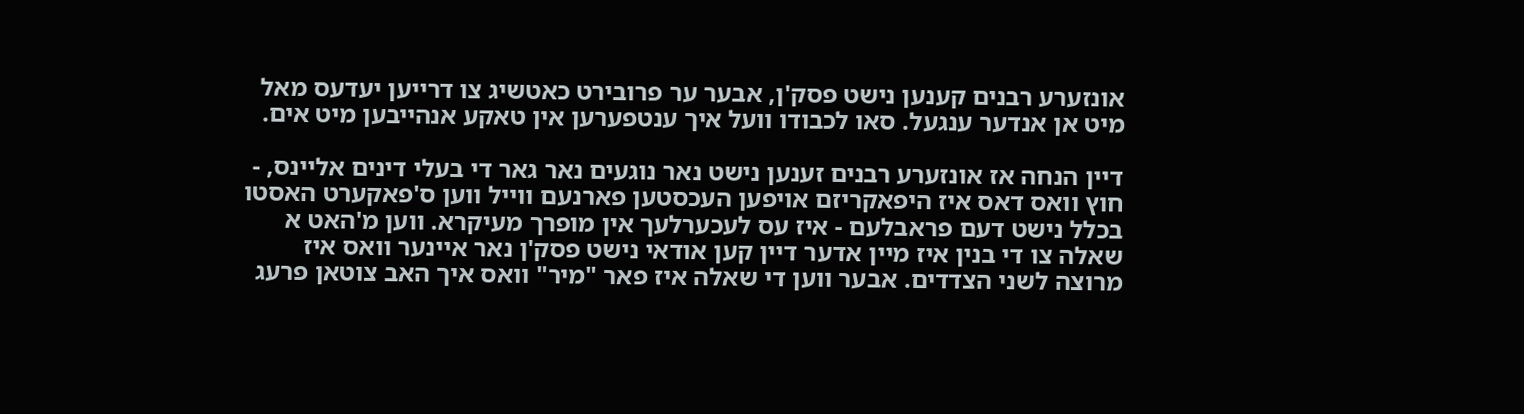אונזערע רבנים קענען נישט פסק'ן, אבער ער פרובירט כאטשיג צו דרייען יעדעס מאל מיט אן אנדער ענגעל. סאו לכבודו וועל איך ענטפערען אין טאקע אנהייבען מיט אים.

דיין הנחה אז אונזערע רבנים זענען נישט נאר נוגעים נאר גאר די בעלי דינים אליינס, - חוץ וואס דאס איז היפאקריזם אויפען העכסטען פארנעם ווייל ווען ס'פאקערט האסטו בכלל נישט דעם פראבלעם - איז עס לעכערלעך אין מופרך מעיקרא. ווען מ'האט א שאלה צו די בנין איז מיין אדער דיין קען אודאי נישט פסק'ן נאר איינער וואס איז מרוצה לשני הצדדים. אבער ווען די שאלה איז פאר "מיר" וואס איך האב צוטאן פרעג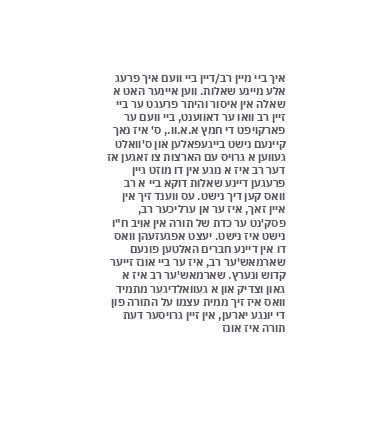איך ביי מיין רב/דיין ביי וועם איך פרעג אלע מיינע שאלות. ווען איינער האט א שאלה אין איסור והיתר פרעגט ער ביי זיין רב וואו ער דאווענט, ביי וועם ער פארקויפט די חמץ א.א.וו., ס' איז נאך קיינעם נישט בייגעפאלען און ס'וואלט געווען א גרויס עם הארצות צו זאגען אז דער רב איז א נוגע אין דו מוזט גיין פרעגען דיינע שאלות דוקא ביי א רב וואס קען דיך נישט. עס ווענד זיך אין איין זאך, איז ער אן ערליכער רב, פסק'נט ער כדת של תורה אין אויב ח"ו נישט איז נישט. יעצט אפגעזעהן וואס דו אין דיינע חברים האלטען פונעם שארמאש'ער רב, איז ער ביי אונז זייער קדוש ונערץ. שארמאש'ער רב איז א גאון וצדיק און א געוואלדיגער מתמיד וואס איז זיך ממית עצמו על התורה פון די יונגע יארען, אין זיין גרויסער דעת תורה איז אונז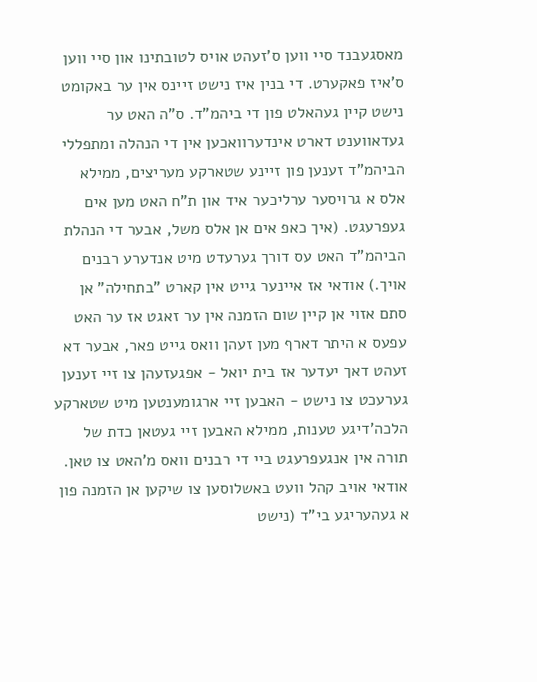מאסגעבנד סיי ווען ס'זעהט אויס לטובתינו און סיי ווען ס'איז פאקערט. די בנין איז נישט זיינס אין ער באקומט נישט קיין געהאלט פון די ביהמ"ד. ס"ה האט ער געדאווענט דארט אינדערוואכען אין די הנהלה ומתפללי הביהמ"ד זענען פון זיינע שטארקע מעריצים, ממילא אלס א גרויסער ערליכער איד און ת"ח האט מען אים געפרעגט. (איך כאפ אים אן אלס משל, אבער די הנהלת הביהמ"ד האט עס דורך גערעדט מיט אנדערע רבנים אויך.) אודאי אז איינער גייט אין קארט "בתחילה" אן סתם אזוי אן קיין שום הזמנה אין ער זאגט אז ער האט עפעס א היתר דארף מען זעהן וואס גייט פאר, אבער דא זעהט דאך יעדער אז בית יואל - אפגעזעהן צו זיי זענען גערעכט צו נישט - האבען זיי ארגומענטען מיט שטארקע הלכה'דיגע טענות, ממילא האבען זיי געטאן כדת של תורה אין אנגעפרעגט ביי די רבנים וואס מ'האט צו טאן. אודאי אויב קהל וועט באשלוסען צו שיקען אן הזמנה פון א געהעריגע בי"ד (נישט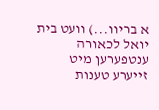א בריוו...) וועט בית יואל לכאורה ענטפערען מיט זייערע טענות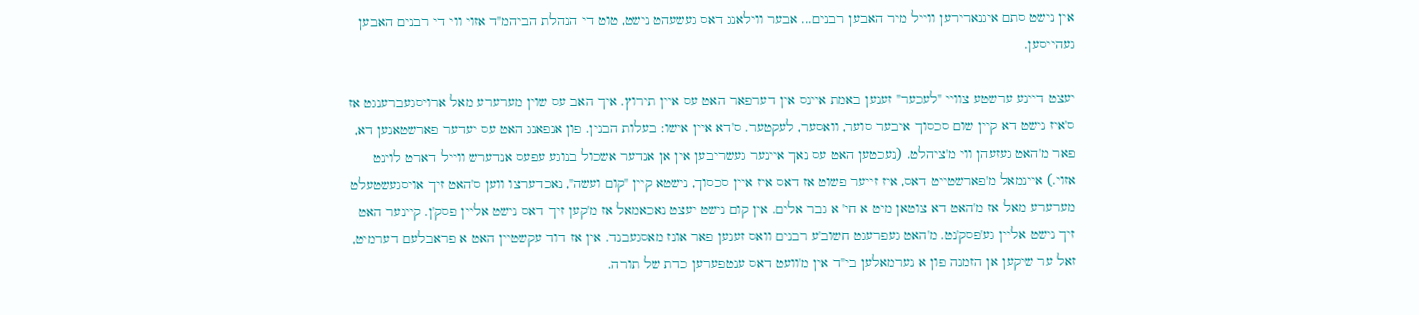אין נישט סתם איגנארירען ווייל מיר האבען רבנים... אבער ווילאנג דאס געשעהט נישט, טוט די הנהלת הביהמ"ד אזוי ווי די רבנים האבען געהייסען.

יעצט דיינע ערשטע צוויי "לעכער" זענען באמת איינס אין דערפאר האט עס איין תירוץ. איך האב עס שוין מערערע מאל ארויסגעברענגט אז ס'איז נישט דא קיין שום סכסוך איבער סוער, וואסער, לעקטער. ס'דא איין אישו: בעלות הבנין. פון אנפאנג האט עס יעדער פארשטאנען דא, פאר מ'האט געזעהן ווי מ'ציהלט. (נעכטען האט עס נאך איינער געשריבען אין אן אנדער אשכול בנוגע עפעס אנדערש ווייל דארט לוינט אזוי.) איינמאל מ'פארשטייט דאס, איז זייער פשוט אז דאס איז איין סכסוך, נישטא קיין "קום ועשה", נאכדערצו ווען ס'האט זיך אויסגעשטעלט מערערע מאל אז מ'האט דא צוטאן מיט א חי' א גבר אלים. אין קום נישט יעצט נאכאמאל אז מ'קען זיך דאס נישט אליין פסק'ן. קיינער האט זיך נישט אליין גע'פסק'נט. מ'האט געפרעגט חשוב'ע רבנים וואס זענען פאר אונז מאסגעבנד. אין אז דוד עקשטיין האט א פראבלעם דערמיט, זאל ער שיקען אן הזמנה פון א נערמאלען בי"ד אין מ'וועט דאס ענטפערען כדת של תורה.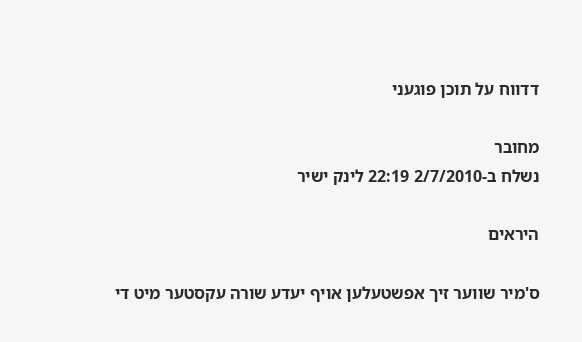דדווח על תוכן פוגעני

מחובר
נשלח ב-2/7/2010 22:19 לינק ישיר

היראים

ס'מיר שווער זיך אפשטעלען אויף יעדע שורה עקסטער מיט די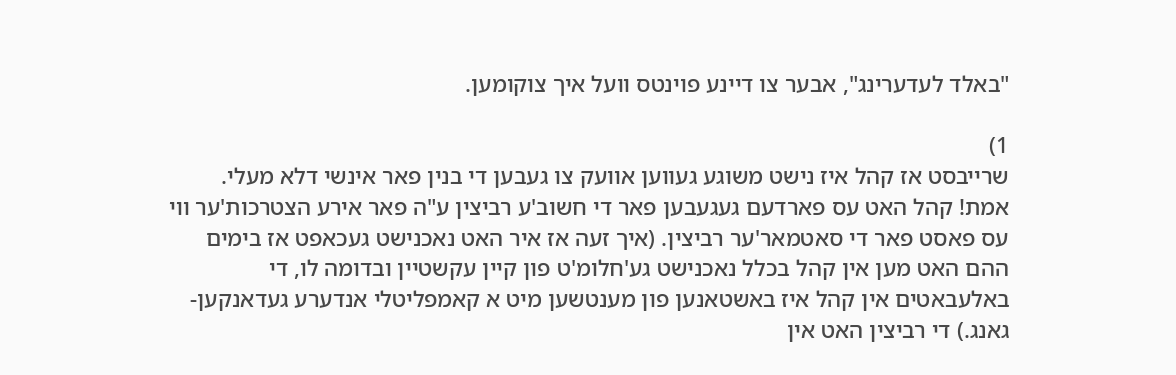"באלד לעדערינג", אבער צו דיינע פוינטס וועל איך צוקומען.

1)
שרייבסט אז קהל איז נישט משוגע געווען אוועק צו געבען די בנין פאר אינשי דלא מעלי. אמת! קהל האט עס פארדעם געגעבען פאר די חשוב'ע רביצין ע"ה פאר אירע הצטרכות'ער ווי עס פאסט פאר די סאטמאר'ער רביצין. (איך זעה אז איר האט נאכנישט געכאפט אז בימים ההם האט מען אין קהל בכלל נאכנישט גע'חלומ'ט פון קיין עקשטיין ובדומה לו, די באלעבאטים אין קהל איז באשטאנען פון מענטשען מיט א קאמפליטלי אנדערע געדאנקען-גאנג.) די רביצין האט אין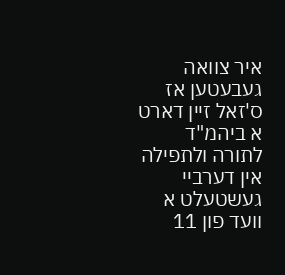איר צוואה געבעטען אז ס'זאל זיין דארט א ביהמ"ד לתורה ולתפילה אין דערביי געשטעלט א וועד פון 11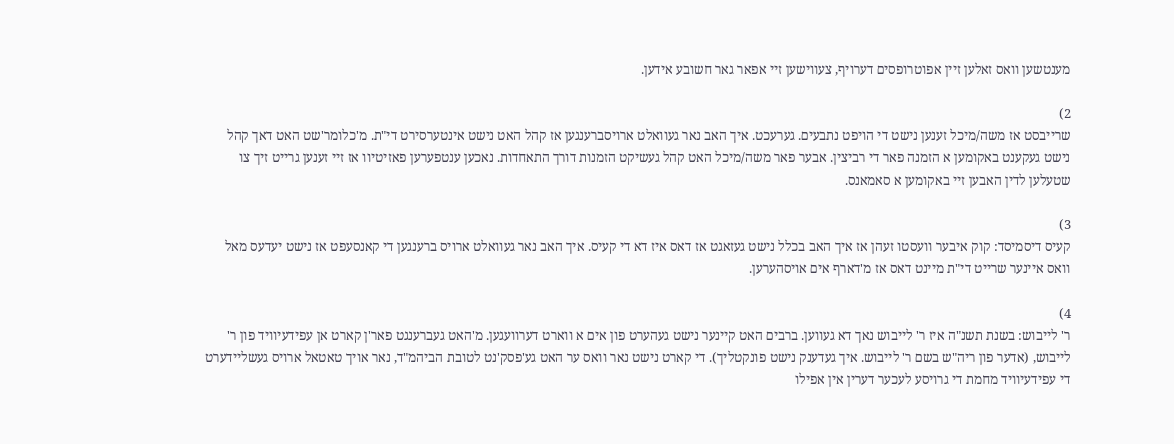מענטשען וואס זאלען זיין אפוטרופסים דערויף, צעווישען זיי אפאר גאר חשובע אידען.

2)
שרייבסט אז משה/מיכל זענען נישט די הויפט נתבעים. גערעכט. איך האב נאר געוואלט ארויסברענגען אז קהל האט נישט אינטערסירט די"ת. מ'כלומר'שט האט דאך קהל נישט געקענט באקומען א הזמנה פאר די רביצין. אבער פאר משה/מיכל האט קהל געשיקט הזמנות דורך התאחדות. נאכען ענטפערען פאזיטיוו אז זיי זענען גרייט זיך צו שטעלען לדין האבען זיי באקומען א סאמאנס.

3)
קעיס דיסמיסד: קוק איבער וועסטו זעהן אז איך האב בכלל נישט געזאגט אז דאס איז דא די קעיס. איך האב נאר געוואלט ארויס ברענגען די קאנסעפט אז נישט יעדעס מאל וואס איינער שרייט די"ת מיינט דאס אז מ'דארף אים אויסהערען.

4)
ר' לייבוש: בשנת תשנ"ה איז ר' לייבוש נאך דא געווען. ברבים האט קיינער נישט געהערט פון אים א ווארט דערוועגען. מ'האט געברענגט פאר'ן קארט אן עפידעיוויד פון ר' לייבוש, (אדער פון ריה"ש בשם ר' לייבוש. איך געדענק נישט פונקטליך). די קארט נישט נאר וואס ער האט גע'פסק'נט לטובת הביהמ"ד, נאר אויך טאטאל ארויס געשליידערט די עפידעיוויד מחמת די גרויסע לעכער דערין אין אפילו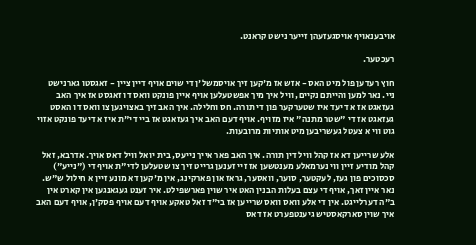אויבענאויף אויסגעזעהן זייער נישט קראנט.

רעכטער.

חוץ רעדען פול מיט האס - אזש אז מ'קען זיך אויסמשל'ן די שוים אויף דיין ציין - זאגסטו גארנישט ניי. נאר למען והייתם נקיים, וויל איך מיך אפשטעלען אויף איין פונקט וואס דו זאגסט אז איך האב געזאגט אז א דיעד איז שטערקער פון די תורה. חס וחלילה. איך האב זיך באצויגען צו וואס דו האסט געזאגט אז די "שטר מתנה" איז מזויף. אויף דעם האב איך געזאגט אז ביי די"ת איז א דיעד פונקט אזוי גוט ווי א צעטל געשריבען מיט אותיות מרובעות.

אלע שרייען דא אז קהל וויל דין תורה. איך האב פאר אייך נייעס, בית יואל וויל דאס אויך. אדרבא, זאל קהל מודיע זיין ווי נערמאלע מענטשען אז זיי זענען גרייט זיך צו שטעלען לדי"ת אויף די ("נייע") סכסוכים פון געז, לעקטער, סוער, וואסער, גראז און פארקינג, אין מ'קען דא מונע זיין א חילול ש"ש. נאר איין זאך, אויף די עצם בעלות הבנין האט איר שוין פארשפילט. איר זענט געגאנגען אין קארט אין ב"ה דערלייגט. אין די אלע וואס וואס שרייען אז בי"ד זאל טאקע אויף דעם אויף פסק'ן, אויף דעם האב איך שוין סארקאסטיש גיענטפערט אז דאס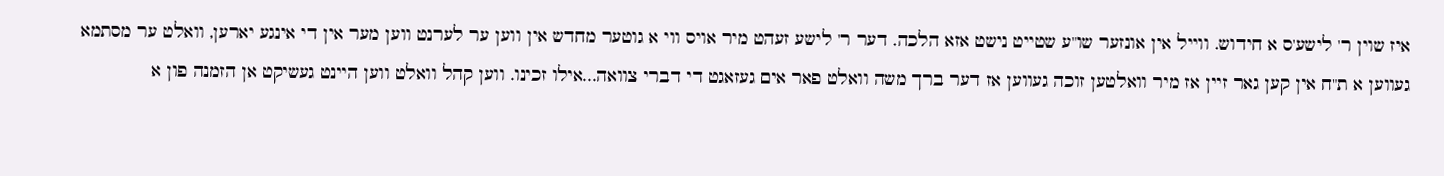איז שוין ר' לישע'ס א חידוש. ווייל אין אונזער שו"ע שטייט נישט אזא הלכה. דער ר' לישע זעהט מיר אויס ווי א גוטער מחדש אין ווען ער לערנט ווען מער אין די אינגע יארען, וואלט ער מסתמא געווען א ת"ח אין קען גאר זיין אז מיר וואלטען זוכה געווען אז דער ברך משה וואלט פאר אים געזאגט די דברי צוואה...אילו זכינו. ווען קהל וואלט ווען היינט געשיקט אן הזמנה פון א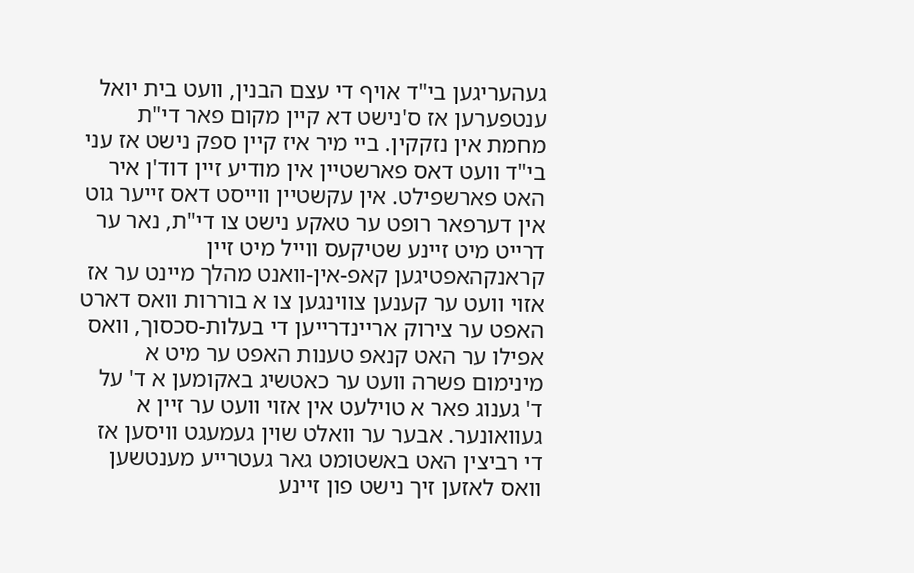געהעריגען בי"ד אויף די עצם הבנין, וועט בית יואל ענטפערען אז ס'נישט דא קיין מקום פאר די"ת מחמת אין נזקקין. ביי מיר איז קיין ספק נישט אז עני בי"ד וועט דאס פארשטיין אין מודיע זיין דוד'ן איר האט פארשפילט. אין עקשטיין ווייסט דאס זייער גוט אין דערפאר רופט ער טאקע נישט צו די"ת, נאר ער דרייט מיט זיינע שטיקעס ווייל מיט זיין קראנקהאפטיגען קאפ-אין-וואנט מהלך מיינט ער אז אזוי וועט ער קענען צווינגען צו א בוררות וואס דארט האפט ער צירוק אריינדרייען די בעלות-סכסוך, וואס אפילו ער האט קנאפ טענות האפט ער מיט א מינימום פשרה וועט ער כאטשיג באקומען א ד' על ד' גענוג פאר א טוילעט אין אזוי וועט ער זיין א געוואונער. אבער ער וואלט שוין געמעגט וויסען אז די רביצין האט באשטומט גאר געטרייע מענטשען וואס לאזען זיך נישט פון זיינע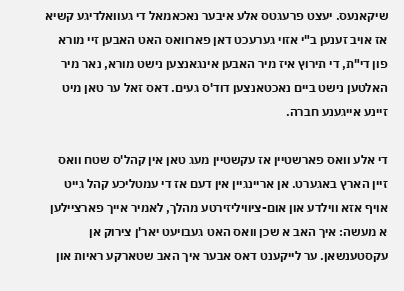שיקאנעס. יעצט פרעגטס אלע איבער נאכאמאל די געוואלדיגע קשיא אז אויב זענען ב"י אזוי גערעכט דאן פארוואס האט האבען זיי מורא פון די"ת, די תירוץ איז מיר האבען אינגאנצען נישט מורא, נאר מיר האלטען נישט ביים נאכטאנצען דוד'ס געים. דאס זאל ער טאן מיט זיינע אייגענע חברה.

די אלע וואס פארשטיין אז עקשטיין מעג טאן אין קהל'ס שטח וואס זיין הארץ באגערט. אן אריינגיין אין דעם אז די עמטליכע קהל גייט אויף אזא ווילדע און אום-ציוויליזירטע מהלך, לאמיר אייך פארציילען א מעשה: איך האב א שכן וואס האט געבויעט יאר'ן צירוק אן עקסטענשאן. ער לייקענט דאס אבער איך האב שטארקע ראיות און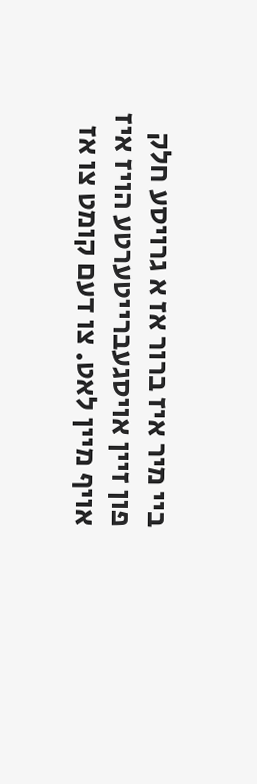ביי מיר איז ברור אז א גרויסע חלק פון זיין אויסגעברייטערטע הויז איז אויף מיין לאט. צו דעם קומט צו אז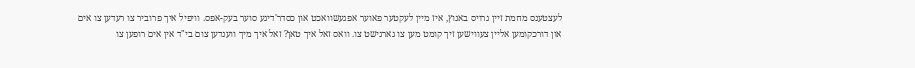לעצטענס מחמת זיין גרויס באנוץ, איז מיין לעקטער פאוער אפגעשוואכט און כסדר'דיגע סוער בעק-אפס. וויפיל איך פרוביר צו רעדען צו אים און דורכקומען אליין צעווישען זיך קומט מען צו גארנישט צו. וואס זאל איך טאן? זאל איך מיך ווענדען צום בי"ד אין אים רופען צו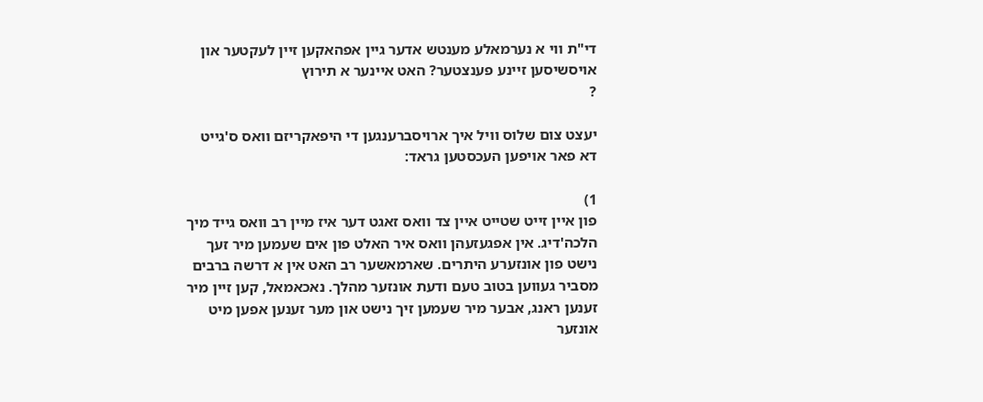די"ת ווי א נערמאלע מענטש אדער גיין אפהאקען זיין לעקטער און אויסשיסען זיינע פענצטער? האט איינער א תירוץ
?

יעצט צום שלוס וויל איך ארויסברענגען די היפאקריזם וואס ס'גייט דא פאר אויפען העכסטען גראד:

1)
פון איין זייט שטייט איין צד וואס זאגט דער איז מיין רב וואס גייד מיך הלכה'דיג. אין אפגעזעהן וואס איר האלט פון אים שעמען מיר זעך נישט פון אונזערע היתרים. שארמאשער רב האט אין א דרשה ברבים מסביר געווען בטוב טעם ודעת אונזער מהלך. נאכאמאל, קען זיין מיר זענען ראנג, אבער מיר שעמען זיך נישט און מער זענען אפען מיט אונזער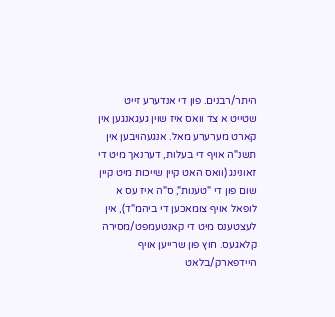היתר/רבנים. פון די אנדערע זייט שטייט א צד וואס איז שוין געגאנגען אין קארט מערערע מאל. אנגעהויבען אין תשנ"ה אויף די בעלות, דערנאך מיט די זאונינג (וואס האט קיין שייכות מיט קיין שום פון די "טענות", ס"ה איז עס א לופאל אויף צומאכען די ביהמ"ד), אין לעצטענס מיט די קאנטעמפט/מסירה קלאגעס. חוץ פון שרייען אויף היידפארק/בלאט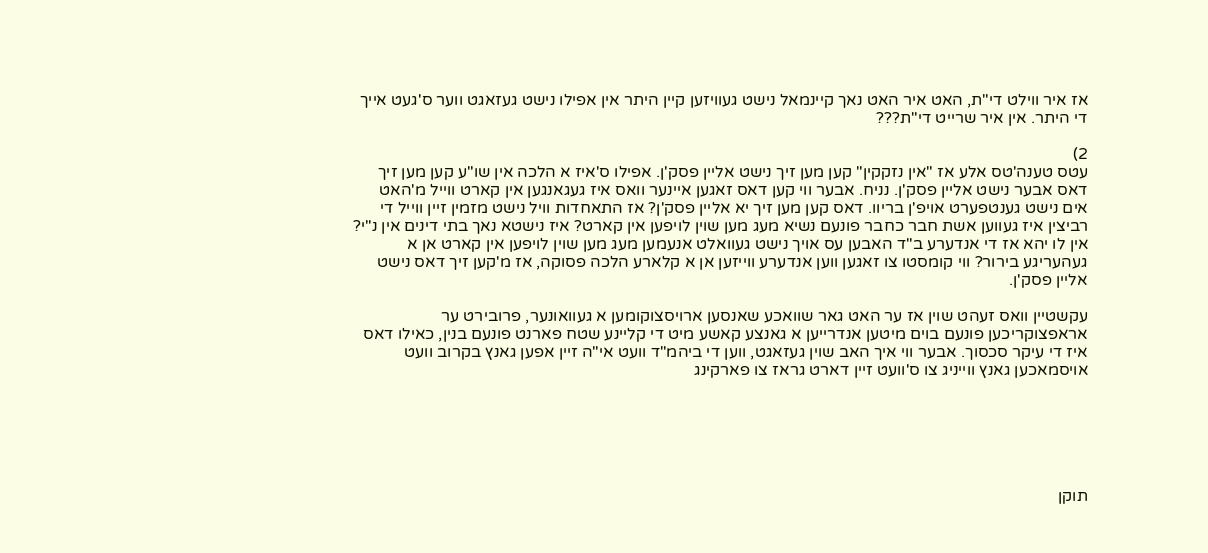אז איר ווילט די"ת, האט איר האט נאך קיינמאל נישט געוויזען קיין היתר אין אפילו נישט געזאגט ווער ס'געט אייך די היתר. אין איר שרייט די"ת???

2)
עטס טענה'טס אלע אז "אין נזקקין" קען מען זיך נישט אליין פסק'ן. אפילו ס'איז א הלכה אין שו"ע קען מען זיך דאס אבער נישט אליין פסק'ן. נניח. אבער ווי קען דאס זאגען איינער וואס איז געגאנגען אין קארט ווייל מ'האט אים נישט גענטפערט אויפ'ן בריוו. דאס קען מען זיך יא אליין פסק'ן? אז התאחדות וויל נישט מזמין זיין ווייל די רביצין איז געווען אשת חבר כחבר פונעם נשיא מעג מען שוין לויפען אין קארט? איז נישטא נאך בתי דינים אין נ"י? אין לו יהא אז די אנדערע ב"ד האבען עס אויך נישט געוואלט אנעמען מעג מען שוין לויפען אין קארט אן א געהעריגע בירור? ווי קומסטו צו זאגען ווען אנדערע ווייזען אן א קלארע הלכה פסוקה, אז מ'קען זיך דאס נישט אליין פסק'ן.

עקשטיין וואס זעהט שוין אז ער האט גאר שוואכע שאנסען ארויסצוקומען א געוואונער, פרובירט ער אראפצוקריכען פונעם בוים מיטען אנדרייען א גאנצע קאשע מיט די קליינע שטח פארנט פונעם בנין, כאילו דאס איז די עיקר סכסוך. אבער ווי איך האב שוין געזאגט, ווען די ביהמ"ד וועט אי"ה זיין אפען גאנץ בקרוב וועט אויסמאכען גאנץ ווייניג צו ס'וועט זיין דארט גראז צו פארקינג






תוקן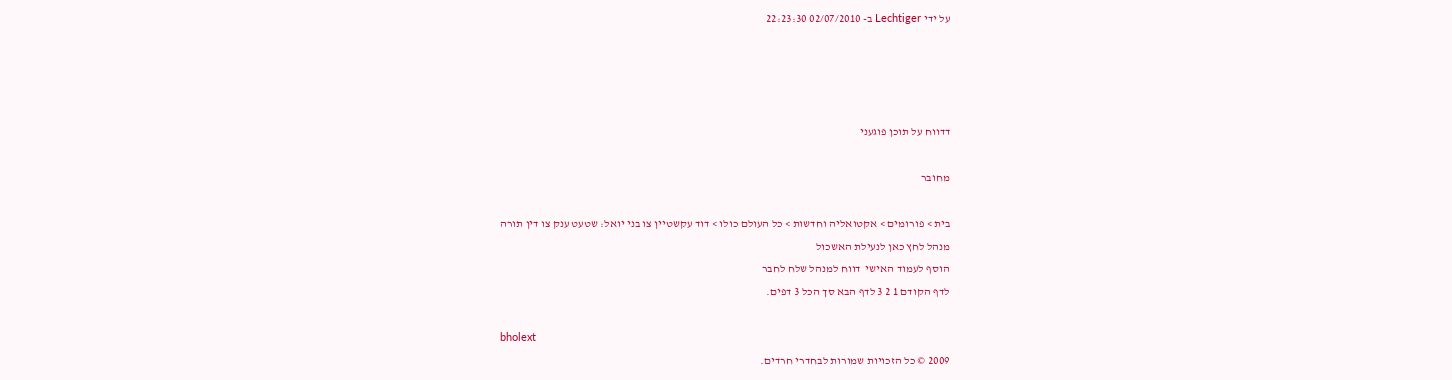על ידי Lechtiger ב- 02/07/2010 22:23:30




דדווח על תוכן פוגעני

מחובר

בית > פורומים > אקטואליה וחדשות > כל העולם כולו > דוד עקשטיין צו בני יואל: שטעט ענק צו דין תורה
מנהל לחץ כאן לנעילת האשכול
הוסף לעמוד האישי  דווח למנהל שלח לחבר
לדף הקודם 1 2 3 לדף הבא סך הכל 3 דפים.

bholext
2009 © כל הזכויות שמורות לבחדרי חרדים.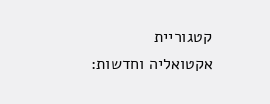קטגוריית אקטואליה וחדשות: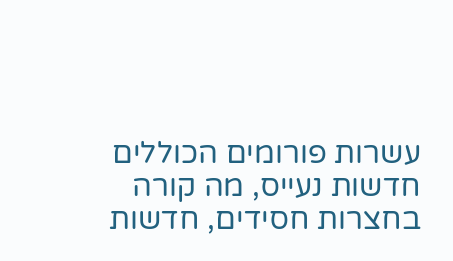עשרות פורומים הכוללים חדשות נעייס, מה קורה בחצרות חסידים, חדשות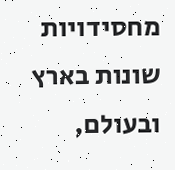מחסידויות שונות בארץ ובעולם,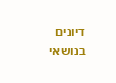דיונים בנושאי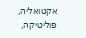אקטואליה, פוליטיקה,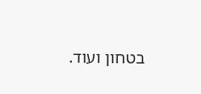בטחון ועוד.